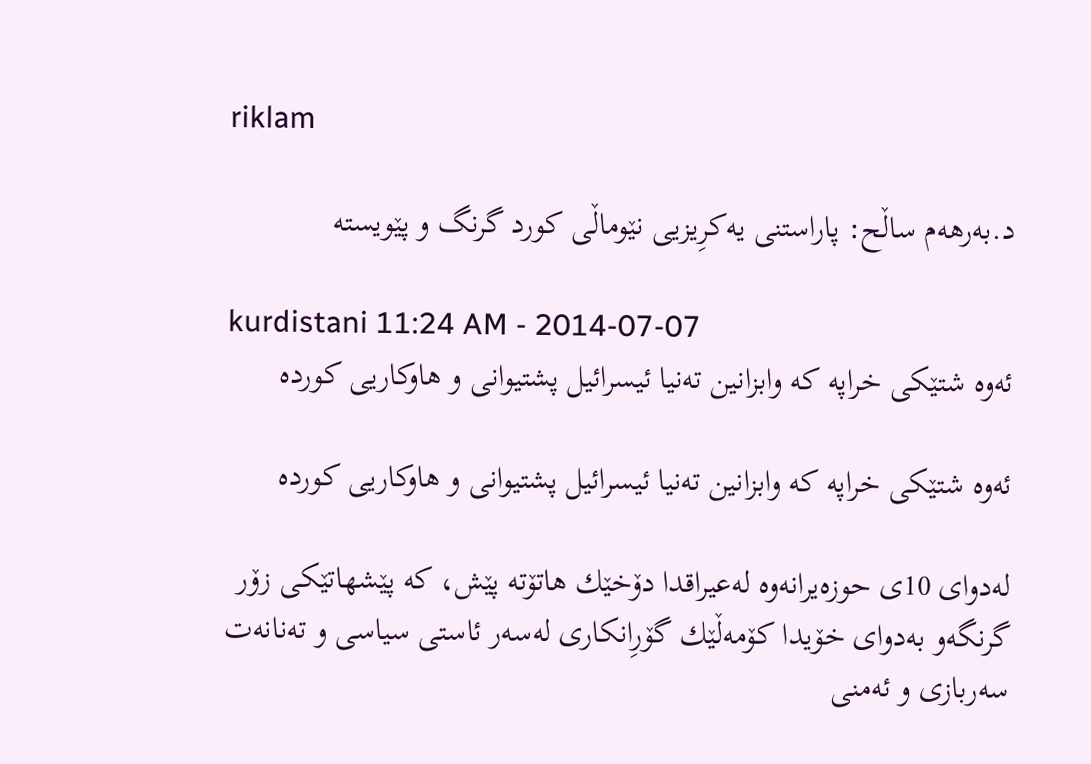riklam

د.به‌رهه‌م ساڵح: پاراستنی یه‌كرِیزیی نێوماڵی كورد گرنگ و پێویسته‌

kurdistani 11:24 AM - 2014-07-07
ئه‌وه‌ شتێكی خراپه‌ كه‌ وابزانین ته‌نیا ئیسرائیل پشتیوانی و هاوكاریی كورده‌

ئه‌وه‌ شتێكی خراپه‌ كه‌ وابزانین ته‌نیا ئیسرائیل پشتیوانی و هاوكاریی كورده‌

له‌دوای 10ی حوزه‌یرانه‌وه‌ له‌عیراقدا دۆخێك هاتۆته‌ پێش، كه‌ پێشهاتێكی زۆر گرنگه‌و به‌دوای خۆیدا كۆمه‌ڵێك گۆرِانكاری له‌سه‌ر ئاستی سیاسی و ته‌نانه‌ت سه‌ربازی و ئه‌منی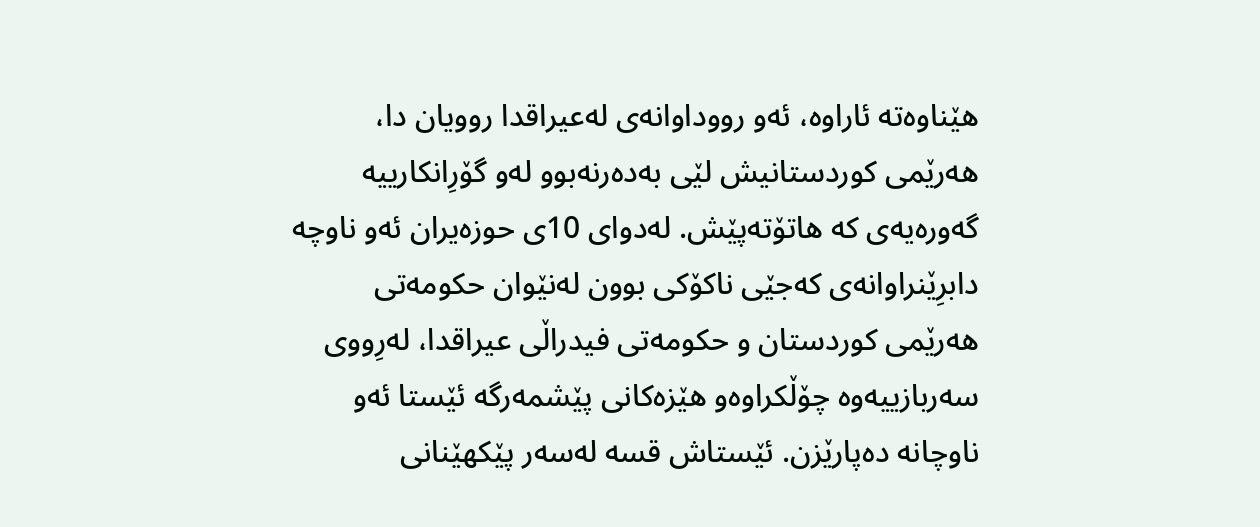هێناوه‌ته‌ ئاراوه‌، ئه‌و رووداوانه‌ی له‌عیراقدا روویان دا، هه‌رێمی كوردستانیش لێی به‌ده‌رنه‌بوو له‌و گۆرِانكارییه‌ گه‌وره‌یه‌ی كه‌ هاتۆته‌پێش. له‌دوای 10ی حوزه‌یران ئه‌و ناوچه‌ دابرِێنراوانه‌ی كه‌جێی ناكۆكی بوون له‌نێوان حكومه‌تی هه‌رێمی كوردستان و حكومه‌تی فیدراڵی عیراقدا، له‌رِووی سه‌ربازییه‌وه‌ چۆڵكراوه‌و هێزه‌كانی پێشمه‌رگه‌ ئێستا ئه‌و ناوچانه‌ ده‌پارێزن. ئێستاش قسه‌ له‌سه‌ر پێكهێنانی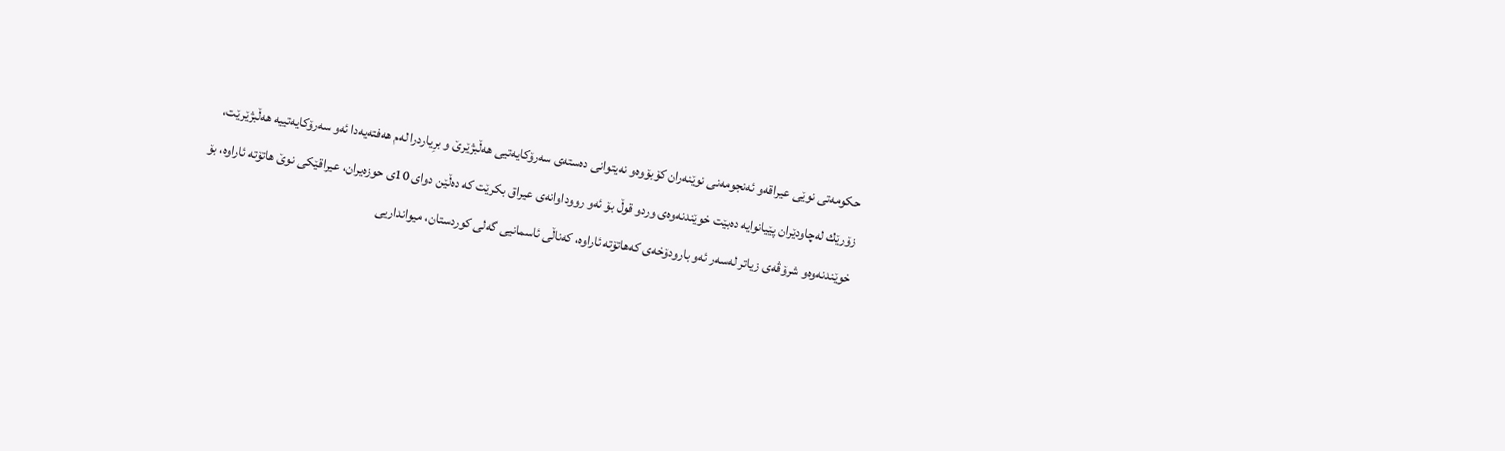حكومه‌تی نوێی عیراقه‌و ئه‌نجومه‌نی نوێنه‌ران كۆبۆوه‌و نه‌یتوانی ده‌سته‌ی سه‌رۆكایه‌تیی هه‌ڵبژێرێ و برِیاردرا له‌م هه‌فته‌یه‌دا ئه‌و سه‌رۆكایه‌تییه‌ هه‌ڵبژێرێت، زۆرێك له‌چاودێران پێیانوایه‌ ده‌بێت خوێندنه‌وه‌ی وردو قوڵ بۆ ئه‌و رووداوانه‌ی عیراق بكرێت كه‌ ده‌ڵێن دوای 10ی حوزه‌یران، عیراقێكی نوێ هاتۆته‌ ئاراوه‌، بۆ خوێندنه‌وه‌و شرۆڤه‌ی زیاتر له‌سه‌ر ئه‌و بارودۆخه‌ی كه‌هاتۆته‌ ئاراوه‌، كه‌ناڵی ئاسمانیی گه‌لی كوردستان، میوانداریی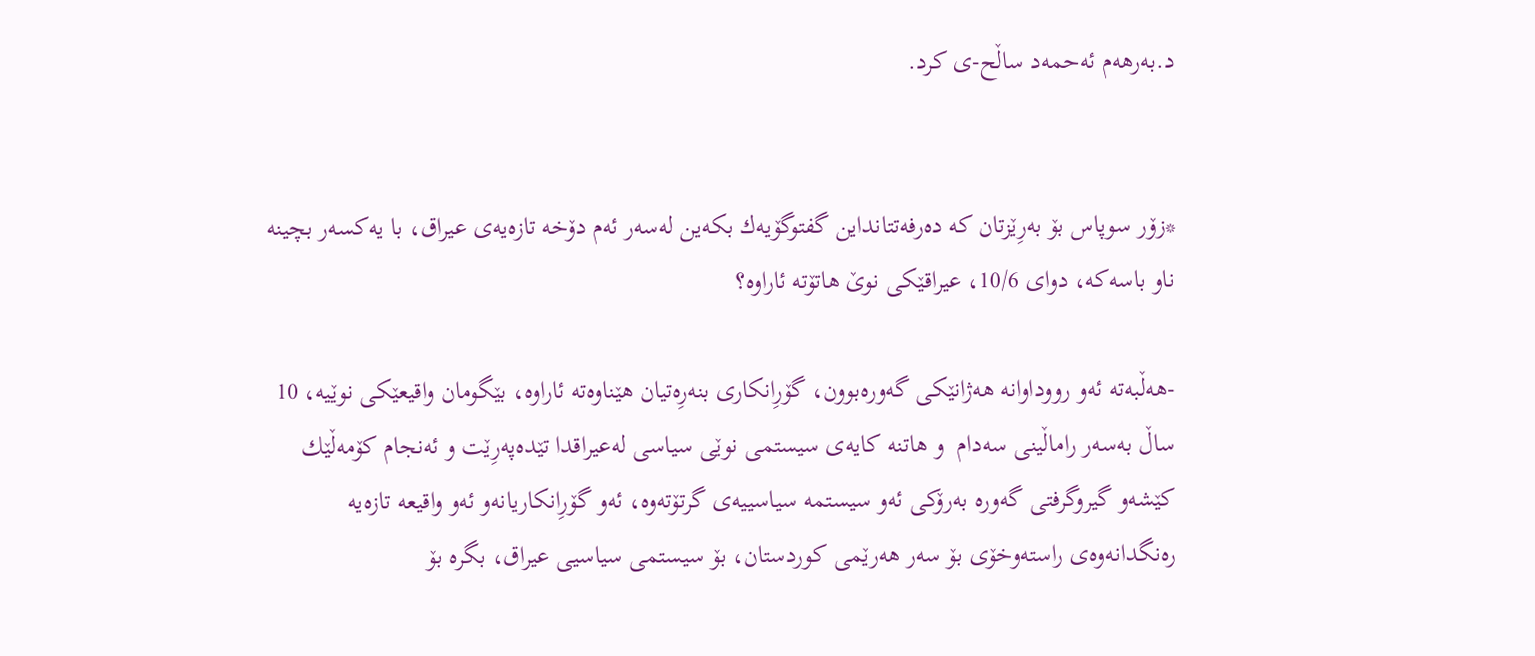د.به‌رهه‌م ئه‌حمه‌د ساڵح-ی كرد.


*زۆر سوپاس بۆ به‌رِێزتان كه‌ ده‌رفه‌تتانداین گفتوگۆیه‌ك بكه‌ین له‌سه‌ر ئه‌م دۆخه‌ تازه‌یه‌ی عیراق، با یه‌كسه‌ر بچینه‌ ناو باسه‌كه‌، دوای 10/6، عیراقێكی نوێ هاتۆته‌ ئاراوه‌؟

-هه‌ڵبه‌ته‌ ئه‌و رووداوانه‌ هه‌ژانێكی گه‌وره‌بوون، گۆرِانكاری بنه‌رِه‌تیان هێناوه‌ته‌ ئاراوه‌، بێگومان واقیعێكی نوێیه‌، 10 ساڵ به‌سه‌ر راماڵینی سه‌دام  و هاتنه‌ كایه‌ی سیستمی نوێی سیاسی له‌عیراقدا تێده‌په‌رِێت و ئه‌نجام كۆمه‌ڵێك كێشه‌و گیروگرفتی گه‌وره‌ به‌رۆكی ئه‌و سیستمه‌ سیاسییه‌ی گرتۆته‌وه‌، ئه‌و گۆرِانكاریانه‌و ئه‌و واقیعه‌ تازه‌یه‌ ره‌نگدانه‌وه‌ی راسته‌وخۆی بۆ سه‌ر هه‌رێمی كوردستان، بۆ سیستمی سیاسیی عیراق، بگره‌ بۆ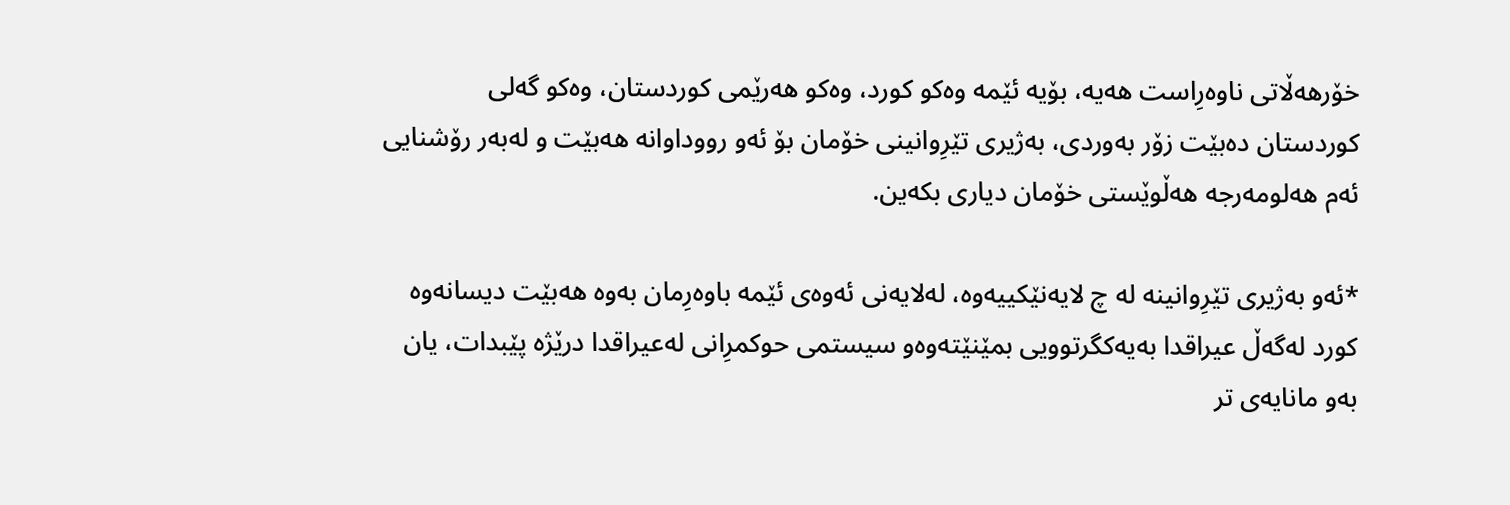خۆرهه‌ڵاتی ناوه‌رِاست هه‌یه‌، بۆیه‌ ئێمه‌ وه‌كو كورد، وه‌كو هه‌رێمی كوردستان، وه‌كو گه‌لی كوردستان ده‌بێت زۆر به‌وردی، به‌ژیری تێرِوانینی خۆمان بۆ ئه‌و رووداوانه‌ هه‌بێت و له‌به‌ر رۆشنایی ئه‌م هه‌لومه‌رجه‌ هه‌ڵوێستی خۆمان دیاری بكه‌ین.

*ئه‌و به‌ژیری تێرِوانینه‌ له‌ چ لایه‌نێكییه‌وه‌، له‌لایه‌نی ئه‌وه‌ی ئێمه‌ باوه‌رِمان به‌وه‌ هه‌بێت دیسانه‌وه‌ كورد له‌گه‌ڵ عیراقدا به‌یه‌كگرتوویی بمێنێته‌وه‌و سیستمی حوكمرِانی له‌عیراقدا درێژه‌ پێبدات، یان به‌و مانایه‌ی تر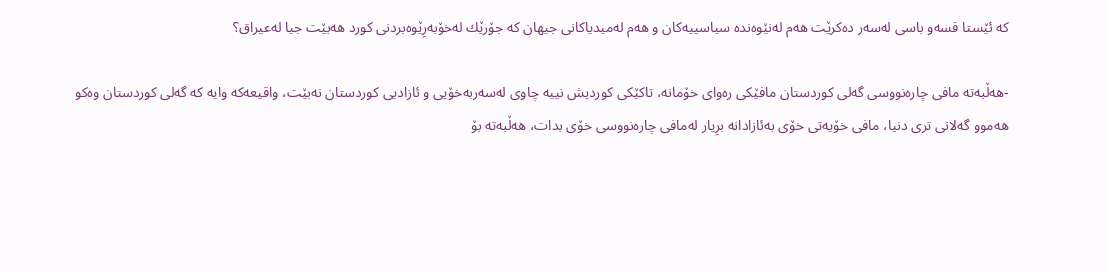كه‌ ئێستا قسه‌و باسی له‌سه‌ر ده‌كرێت هه‌م له‌نێوه‌نده‌ سیاسییه‌كان و هه‌م له‌میدیاكانی جیهان كه‌ جۆرێك له‌خۆبه‌رِێوه‌بردنی كورد هه‌بێت جیا له‌عیراق؟

-هه‌ڵبه‌ته‌ مافی چاره‌نووسی گه‌لی كوردستان مافێكی ره‌وای خۆمانه‌، تاكێكی كوردیش نییه‌ چاوی له‌سه‌ربه‌خۆیی و ئازادیی كوردستان نه‌بێت، واقیعه‌كه‌ وایه‌ كه‌ گه‌لی كوردستان وه‌كو هه‌موو گه‌لانی تری دنیا، مافی خۆیه‌تی خۆی به‌ئازادانه‌ برِیار له‌مافی چاره‌نووسی خۆی بدات، هه‌ڵبه‌ته‌ بۆ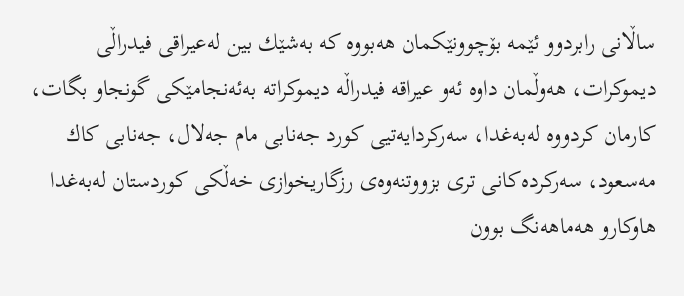ساڵانی رابردوو ئێمه‌ بۆچوونێكمان هه‌بووه‌ كه‌ به‌شێك بین له‌عیراقی فیدراڵی دیموكرات، هه‌وڵمان داوه‌ ئه‌و عیراقه‌ فیدراڵه‌ دیموكراته‌ به‌ئه‌نجامێكی گونجاو بگات، كارمان كردووه‌ له‌به‌غدا، سه‌ركردایه‌تیی كورد جه‌نابی مام جه‌لال، جه‌نابی كاك مه‌سعود، سه‌ركرده‌كانی تری بزووتنه‌وه‌ی رزگاریخوازی خه‌ڵكی كوردستان له‌به‌غدا هاوكارو هه‌ماهه‌نگ بوون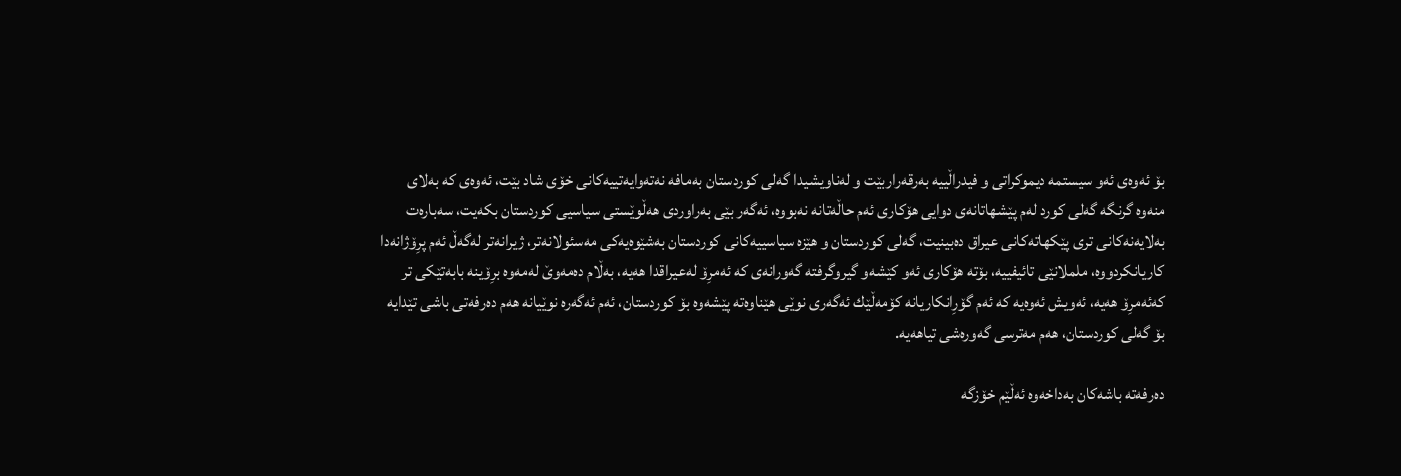بۆ ئه‌وه‌ی ئه‌و سیستمه‌ دیموكراتی و فیدراڵییه‌ به‌رقه‌راربێت و له‌ناویشیدا گه‌لی كوردستان به‌مافه‌ نه‌ته‌وایه‌تییه‌كانی خۆی شاد بێت، ئه‌وه‌ی كه‌ به‌لای منه‌وه‌ گرنگه‌ گه‌لی كورد له‌م پێشهاتانه‌ی دوایی هۆكاری ئه‌م حاڵه‌تانه‌ نه‌بووه‌، ئه‌گه‌ر بێی به‌راوردی هه‌ڵوێستی سیاسیی كوردستان بكه‌یت، سه‌باره‌ت به‌لایه‌نه‌كانی تری پێكهاته‌كانی عیراق ده‌بینیت، گه‌لی كوردستان و هێزه‌ سیاسییه‌كانی كوردستان به‌شێوه‌یه‌كی مه‌سئولانه‌تر، ژیرانه‌تر له‌گه‌ڵ ئه‌م پرِۆژانه‌دا كاریانكردووه‌، ململانێی تائیفییه‌، بۆته‌ هۆكاری ئه‌و كێشه‌و گیروگرفته‌ گه‌ورانه‌ی كه‌ ئه‌مرِۆ له‌عیراقدا هه‌یه‌، به‌ڵام ده‌مه‌وێ له‌مه‌وه‌ برِۆینه‌ بابه‌تێكی تر كه‌ئه‌مرِۆ هه‌یه‌، ئه‌ویش ئه‌وه‌یه‌ كه‌ ئه‌م گۆرِانكاریانه‌ كۆمه‌ڵێك ئه‌گه‌ری نوێی هێناوه‌ته‌ پێشه‌وه‌ بۆ كوردستان، ئه‌م ئه‌گه‌ره‌ نوێیانه‌ هه‌م ده‌رفه‌تی باشی تێدایه‌ بۆ گه‌لی كوردستان، هه‌م مه‌ترسی گه‌وره‌شی تیاهه‌یه‌.

ده‌رفه‌ته‌ باشه‌كان به‌داخه‌وه‌ ئه‌ڵێم خۆزگه‌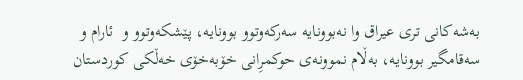به‌شه‌كانی تری عیراق وا نه‌بوونایه‌ سه‌ركه‌وتوو بوونایه‌، پێشكه‌وتوو و  ئارام و سه‌قامگیر بوونایه‌، به‌ڵام نموونه‌ی حوكمرِانی خۆبه‌خۆی خه‌ڵكی كوردستان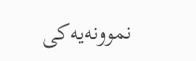نموونه‌یه‌كی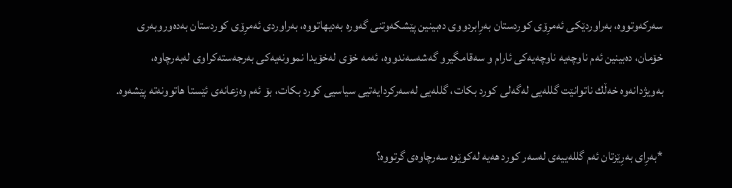سه‌ركه‌وتووه‌، به‌راوردێكی ئه‌مرِۆی كوردستان به‌رِابردووی ده‌بینین پێشكه‌وتنی گه‌وره‌ به‌دیهاتووه‌، به‌راوردی ئه‌مرِۆی كوردستان به‌ده‌وروبه‌ری خۆمان، ده‌بینین ئه‌م ناوچه‌یه‌ ناوچه‌یه‌كی ئارام و سه‌قامگیرو گه‌شه‌سه‌ندووه‌، ئه‌مه‌ خۆی له‌خۆیدا نموونه‌یه‌كی به‌رجه‌سته‌كراوی له‌به‌رچاوه‌، به‌ویژدانه‌وه‌ خه‌ڵك ناتوانێت گلله‌یی له‌گه‌لی كورد بكات، گلله‌یی له‌سه‌ركردایه‌تیی سیاسیی كورد بكات، بۆ ئه‌م وه‌زعانه‌ی ئێستا هاتوونه‌ته‌ پێشه‌وه‌.

*به‌رِای به‌رِێزتان ئه‌م گلله‌ییه‌ی له‌سه‌ر كورد هه‌یه‌ له‌كوێوه‌ سه‌رچاوه‌ی گرتووه‌؟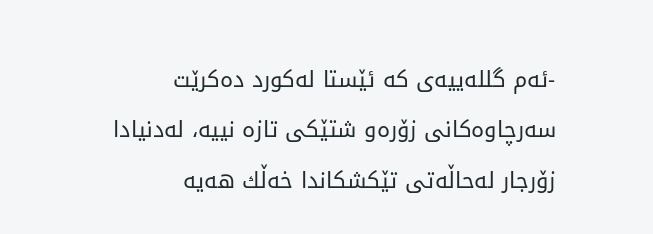-ئه‌م گلله‌ییه‌ی كه‌ ئێستا له‌كورد ده‌كرێت سه‌رچاوه‌كانی زۆره‌و شتێكی تازه‌ نییه‌، له‌دنیادا زۆرجار له‌حاڵه‌تی تێكشكاندا خه‌ڵك هه‌یه‌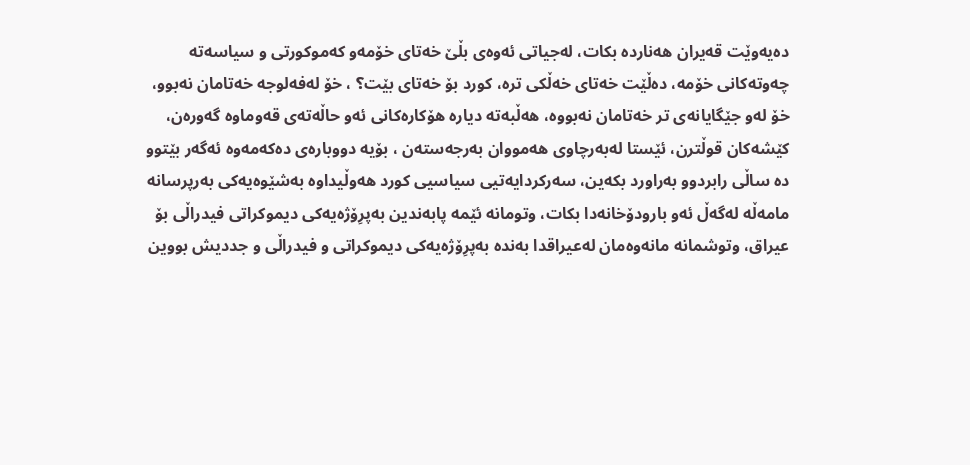ده‌یه‌وێت قه‌یران هه‌نارده‌ بكات، له‌جیاتی ئه‌وه‌ی بڵێ خه‌تای خۆمه‌و كه‌موكورتی و سیاسه‌ته‌ چه‌وته‌كانی خۆمه‌، ده‌ڵێت خه‌تای خه‌ڵكی تره‌، كورد بۆ خه‌تای بێت؟ ، خۆ له‌فه‌لوجه‌ خه‌تامان نه‌بوو، خۆ له‌و جێگایانه‌ی تر خه‌تامان نه‌بووه‌، هه‌ڵبه‌ته‌ دیاره‌ هۆكاره‌كانی ئه‌و حاڵه‌ته‌ی قه‌وماوه‌ گه‌وره‌ن، كێشه‌كان قوڵترن، ئێستا له‌به‌رچاوی هه‌مووان به‌رجه‌سته‌ن ، بۆیه‌ دووباره‌ی ده‌كه‌مه‌وه‌ ئه‌گه‌ر بێتوو ده‌ ساڵی رابردوو به‌راورد بكه‌ین، سه‌ركردایه‌تیی سیاسیی كورد هه‌وڵیداوه‌ به‌شێوه‌یه‌كی به‌رپرسانه‌ مامه‌ڵه‌ له‌گه‌ڵ ئه‌و بارودۆخانه‌دا بكات، وتومانه‌ ئێمه‌ پابه‌ندین به‌پرِۆژه‌یه‌كی دیموكراتی فیدراڵی بۆ عیراق، وتوشمانه‌ مانه‌وه‌مان له‌عیراقدا به‌نده‌ به‌پرِۆژه‌یه‌كی دیموكراتی و فیدراڵی و جددیش بووین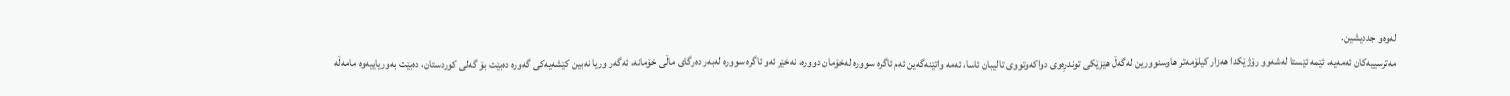له‌وه‌و جددیشین.
مه‌ترسییه‌كان ئه‌مه‌یه‌، ئێمه‌ ئێستا له‌شه‌وو رۆژێكدا هه‌زار كیلۆمه‌تر هاوسنوورین له‌گه‌ڵ هێزێكی توندرِه‌وی دواكه‌وتووی تالیبان ئاسا، ئه‌مه‌ واتێنه‌گه‌ین ئه‌م ئاگره‌ سووره‌ له‌خۆمان دووره‌، نه‌خێر ئه‌و ئاگره‌ سووره‌ له‌به‌ر ده‌رگای ماڵی خۆمانه‌، ئه‌گه‌ر وریا نه‌بین كێشه‌یه‌كی گه‌وره‌ ده‌بێت بۆ گه‌لی كوردستان، ده‌بێت به‌وریاییه‌وه‌ مامه‌ڵه‌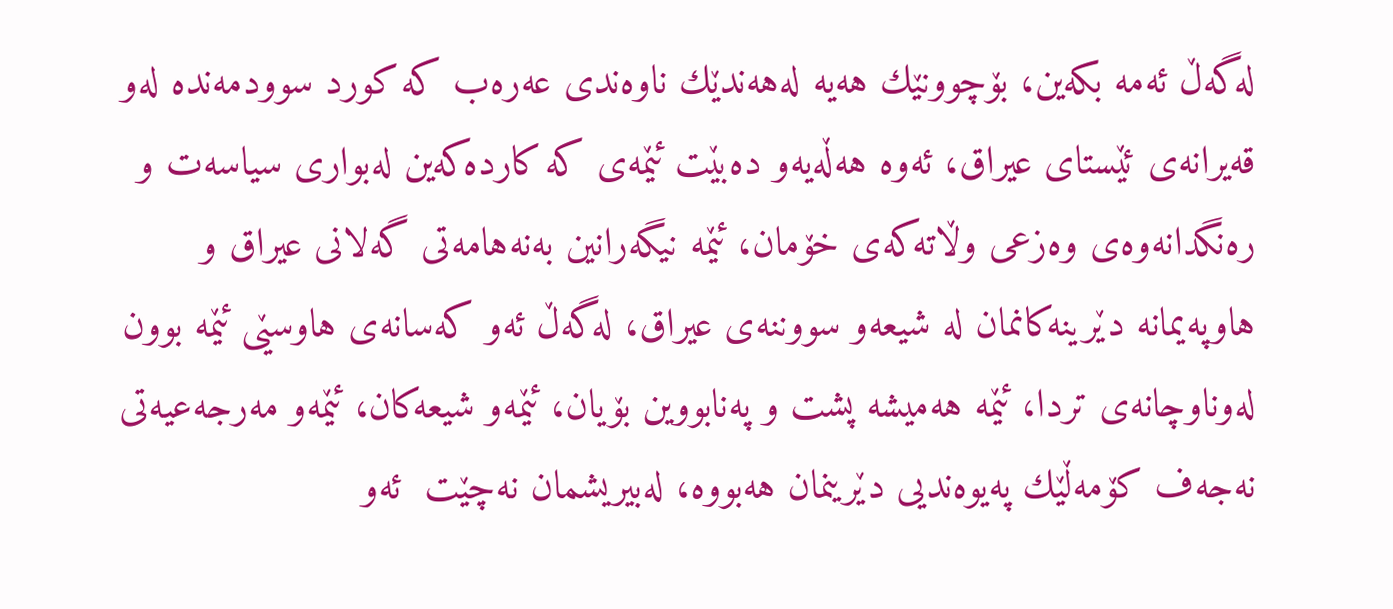له‌گه‌ڵ ئه‌مه‌ بكه‌ین، بۆچوونێك هه‌یه‌ له‌هه‌ندێك ناوه‌ندی عه‌ره‌ب كه‌ كورد سوودمه‌نده‌ له‌و قه‌یرانه‌ی ئێستای عیراق، ئه‌وه‌ هه‌ڵه‌یه‌و ده‌بێت ئێمه‌ی كه‌ كارده‌كه‌ین له‌بواری سیاسه‌ت و ره‌نگدانه‌وه‌ی وه‌زعی وڵاته‌كه‌ی خۆمان، ئێمه‌ نیگه‌رانین به‌نه‌هامه‌تی گه‌لانی عیراق و هاوپه‌یمانه‌ دێرینه‌كانمان له‌ شیعه‌و سووننه‌ی عیراق، له‌گه‌ڵ ئه‌و كه‌سانه‌ی هاوسێی ئێمه‌ بوون له‌وناوچانه‌ی تردا، ئێمه‌ هه‌میشه‌ پشت و په‌نابووین بۆیان، ئێمه‌و شیعه‌كان، ئێمه‌و مه‌رجه‌عیه‌تی نه‌جه‌ف كۆمه‌ڵێك په‌یوه‌ندیی دێرینمان هه‌بووه‌، له‌بیریشمان نه‌چێت  ئه‌و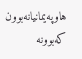هاوپه‌یمانیانه‌بوون كه‌بوونه‌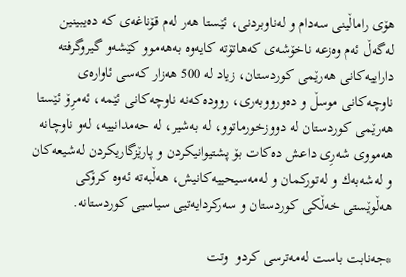هۆی راماڵینی سه‌دام و له‌ناوبردنی، ئێستا هه‌ر له‌م قۆناغه‌ی كه‌ ده‌یبینین له‌گه‌ڵ ئه‌م وه‌زعه‌ ناخۆشه‌ی كه‌هاتۆته‌ كایه‌وه‌ به‌هه‌موو كێشه‌و گیروگرفته‌ داراییه‌كانی هه‌رێمی كوردستان، زیاد له‌ 500 هه‌زار كه‌سی ئاواره‌ی ناوچه‌كانی موسڵ و ده‌ورووبه‌ری، رووده‌كه‌نه‌ ناوچه‌كانی ئێمه‌، ئه‌مرِۆ ئێستا هه‌رێمی كوردستان له‌ دووزخورماتوو، له‌ به‌شیر، له‌ حه‌مدانییه‌، له‌و ناوچانه‌ هه‌مووی شه‌رِی داعش ده‌كات بۆ پشتیوانیكردن و پارێزگاریكردن له‌شیعه‌كان و له‌شه‌به‌ك و له‌توركمان و له‌مه‌سیحییه‌كانیش، هه‌ڵبه‌ته‌ ئه‌وه‌ كرۆكی هه‌ڵوێستی خه‌ڵكی كوردستان و سه‌ركردایه‌تیی سیاسیی كوردستانه‌.

*جه‌نابت باست له‌مه‌ترسی كردو  وتت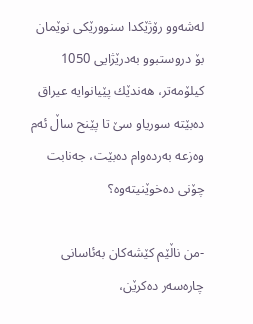له‌شه‌وو رۆژێكدا سنوورێكی نوێمان بۆ دروستبوو به‌درێژایی 1050 كیلۆمه‌تر، هه‌ندێك پێیانوایه‌ عیراق ده‌بێته‌ سوریاو سێ تا پێنح ساڵ ئه‌م وه‌زعه‌ به‌رده‌وام ده‌بێت، جه‌نابت چۆنی ده‌خوێنیته‌وه‌؟

-من ناڵێم كێشه‌كان به‌ئاسانی چاره‌سه‌ر ده‌كرێن،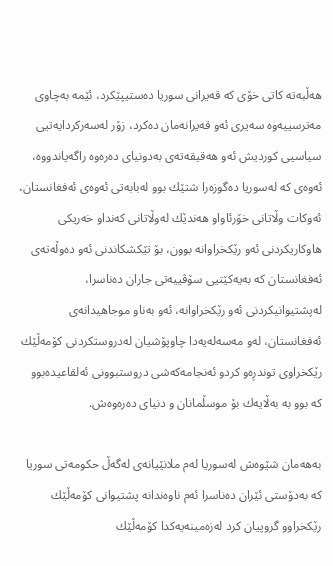هه‌ڵبه‌ته‌ كاتی خۆی كه‌ قه‌یرانی سوریا ده‌ستیپێكرد، ئێمه‌ به‌چاوی مه‌ترسییه‌وه‌ سه‌یری ئه‌و قه‌یرانه‌مان ده‌كرد، زۆر له‌سه‌ركردایه‌تیی سیاسیی كوردیش ئه‌و هه‌قیقه‌ته‌ی به‌دونیای ده‌ره‌وه‌ راگه‌یاندووه‌، ئه‌وه‌ی كه‌ له‌سوریا ده‌گوزه‌را شتێك بوو له‌بابه‌تی ئه‌وه‌ی ئه‌فغانستان، ئه‌وكات وڵاتانی خۆرئاواو هه‌ندێك له‌وڵاتانی كه‌نداو خه‌ریكی هاوكاریكردنی ئه‌و رێكخراوانه‌ بوون، بۆ تێكشكاندنی ئه‌و ده‌وڵه‌ته‌ی ئه‌فغانستان كه‌ به‌یه‌كێتیی سۆڤییه‌تی جاران ده‌ناسرا، له‌پشتیوانیكردنی ئه‌و رێكخراوانه‌، ئه‌و به‌ناو موجاهیدانه‌ی ئه‌فغانستان، له‌و مه‌سه‌له‌یه‌دا چاوپۆشیان له‌دروستكردنی كۆمه‌ڵێك رێكخراوی توندرِه‌و كردو ئه‌نجامه‌كه‌شی دروستبوونی ئه‌لقاعیده‌بوو كه‌ بوو به‌ به‌ڵایه‌ك بۆ موسڵمانان و دنیای ده‌ره‌وه‌ش.

به‌هه‌مان شێوه‌ش له‌سوریا له‌م ملانێیانه‌ی له‌گه‌ڵ حكومه‌تی سوریا كه‌ به‌دۆستی ئێران ده‌ناسرا ئه‌م ناوه‌ندانه‌ پشتیوانی كۆمه‌ڵێك رێكخراوو گروپیان كرد له‌زه‌مینه‌یه‌كدا كۆمه‌ڵێك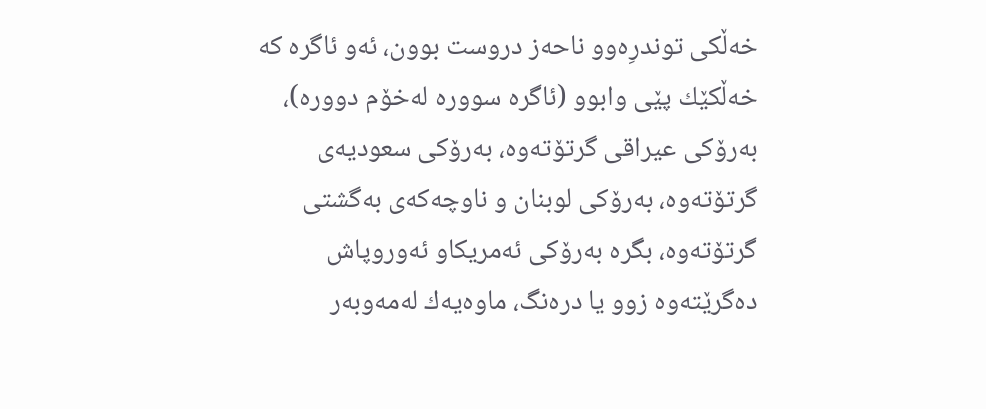خه‌ڵكی توندرِه‌وو ناحه‌ز دروست بوون، ئه‌و ئاگره‌ كه‌ خه‌ڵكێك پێی وابوو (ئاگره‌ سووره‌ له‌خۆم دووره‌)، به‌رۆكی عیراقی گرتۆته‌وه‌، به‌رۆكی سعودیه‌ی گرتۆته‌وه‌، به‌رۆكی لوبنان و ناوچه‌كه‌ی به‌گشتی گرتۆته‌وه‌، بگره‌ به‌رۆكی ئه‌مریكاو ئه‌وروپاش ده‌گرێته‌وه‌ زوو یا دره‌نگ، ماوه‌یه‌ك له‌مه‌وبه‌ر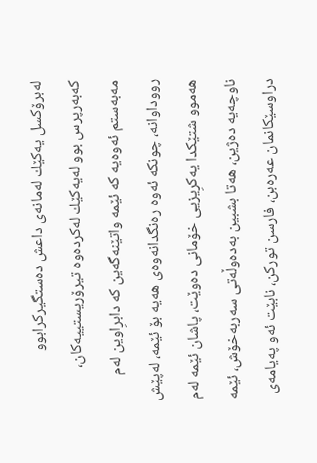له‌برۆكسل یه‌كێك له‌مانه‌ی داعش ده‌ستگیركرابوو كه‌به‌رپرس بوو له‌یه‌كێك له‌كرده‌وه‌ تیرۆریستییه‌كان، مه‌به‌ستم ئه‌وه‌یه‌ كه‌ ئێمه‌ واتێنه‌گه‌ین كه‌ دابرِاوین له‌م رووداوانه‌، چونكه‌ ئه‌وه‌ ره‌نگدانه‌وه‌ی هه‌یه‌ بۆ ئێمه‌، له‌پێش هه‌موو شتێكدا یه‌كرِیزیی خۆمانی ده‌وێت، پاشان ئێمه‌ له‌م ناوچه‌یه‌ ده‌ژین، هه‌تا بشبین به‌ده‌وڵه‌تی سه‌ربه‌خۆش، ئێمه‌ دراوسێكانمان عه‌ره‌بن، فارسن توركن، نابێت ئه‌و په‌یامه‌ی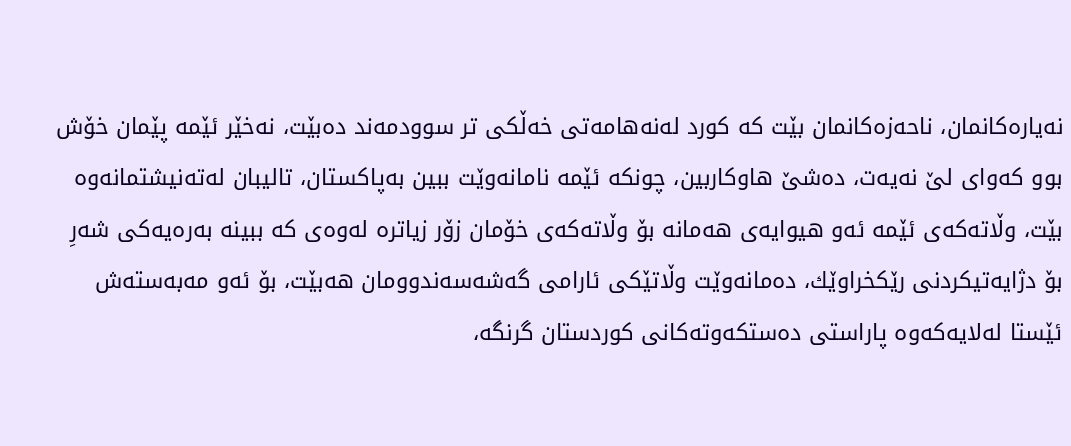نه‌یاره‌كانمان، ناحه‌زه‌كانمان بێت كه‌ كورد له‌نه‌هامه‌تی خه‌ڵكی تر سوودمه‌ند ده‌بێت، نه‌خێر ئێمه‌ پێمان خۆش بوو كه‌وای لێ نه‌یه‌ت، ده‌شێ هاوكاربین، چونكه‌ ئێمه‌ نامانه‌وێت ببین به‌پاكستان، تالیبان له‌ته‌نیشتمانه‌وه‌ بێت، وڵاته‌كه‌ی ئێمه‌ ئه‌و هیوایه‌ی هه‌مانه‌ بۆ وڵاته‌كه‌ی خۆمان زۆر زیاتره‌ له‌وه‌ی كه‌ ببینه‌ به‌ره‌یه‌كی شه‌رِ بۆ دژایه‌تیكردنی رێكخراوێك، ده‌مانه‌وێت وڵاتێكی ئارامی گه‌شه‌سه‌ندوومان هه‌بێت، بۆ ئه‌و مه‌به‌سته‌ش ئێستا له‌لایه‌كه‌وه‌ پاراستی ده‌ستكه‌وته‌كانی كوردستان گرنگه‌،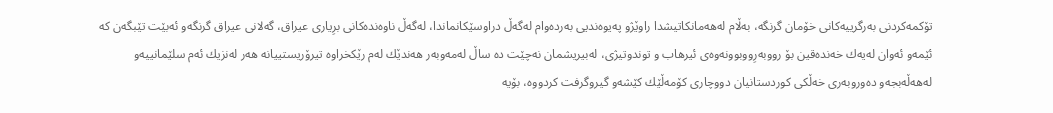تۆكمه‌كردنی به‌رگرییه‌كانی خۆمان گرنگه‌، به‌ڵام له‌هه‌مانكاتیشدا راوێژو په‌یوه‌ندیی به‌رده‌وام له‌گه‌ڵ دراوسێكانماندا، له‌گه‌ڵ ناوه‌نده‌كانی برِیاری عیراق، گه‌لانی عیراق گرنگه‌و ئه‌بێت تێبگه‌ن كه‌ ئێمه‌و ئه‌وان له‌یه‌ك خه‌نده‌قین بۆ رووبه‌رِووبوونه‌وه‌ی ئیرهاب و توندوتیژی، له‌بیریشمان نه‌چێت ده‌ ساڵ له‌مه‌وبه‌ر هه‌ندێك له‌م رێكخراوه‌ تیرۆریستییانه‌ هه‌ر له‌نزیك ئه‌م سلێمانییه‌و له‌هه‌ڵه‌بجه‌و ده‌وروبه‌ری خه‌ڵكی كوردستانیان دووچاری كۆمه‌ڵێك كێشه‌و گیروگرفت كردووه‌، بۆیه‌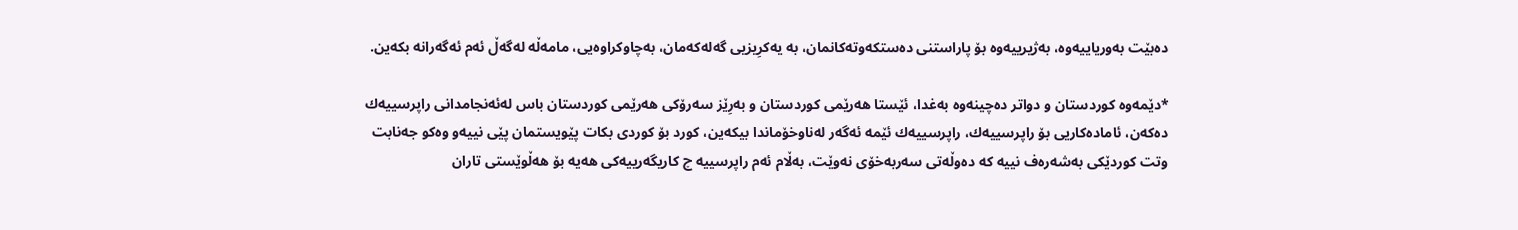ده‌بێت به‌وریاییه‌وه‌، به‌ژیرییه‌وه‌ بۆ پاراستنی ده‌ستكه‌وته‌كانمان، به‌ یه‌كرِیزیی گه‌له‌كه‌مان، به‌چاوكراوه‌یی، مامه‌ڵه‌ له‌گه‌ڵ ئه‌م ئه‌گه‌رانه‌ بكه‌ین.

*دێمه‌وه‌ كوردستان و دواتر ده‌چینه‌وه‌ به‌غدا، ئێستا هه‌رێمی كوردستان و به‌رِێز سه‌رۆكی هه‌رێمی كوردستان باس له‌ئه‌نجامدانی راپرسییه‌ك ده‌كه‌ن، ئاماده‌كاریی بۆ راپرسییه‌ك، راپرسییه‌ك ئێمه‌ ئه‌گه‌ر له‌ناوخۆماندا بیكه‌ین، كورد بۆ كوردی بكات پێویستمان پێی نییه‌و وه‌كو جه‌نابت وتت كوردێكی به‌شه‌ره‌ف نییه‌ كه‌ ده‌وڵه‌تی سه‌ربه‌خۆی نه‌وێت، به‌ڵام ئه‌م راپرسییه‌ چ كاریگه‌رییه‌كی هه‌یه‌ بۆ هه‌ڵوێستی تاران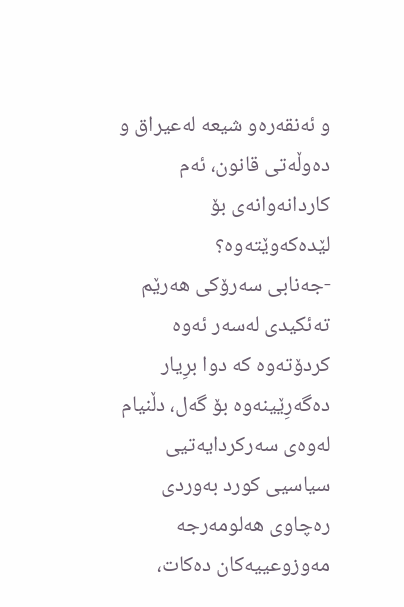و ئه‌نقه‌ره‌و شیعه‌ له‌عیراق و ده‌وڵه‌تی قانون، ئه‌م كاردانه‌وانه‌ی بۆ لێده‌كه‌وێته‌وه‌؟
-جه‌نابی سه‌رۆكی هه‌رێم ته‌ئكیدی له‌سه‌ر ئه‌وه‌ كردۆته‌وه‌ كه‌ دوا برِیار ده‌گه‌رِێینه‌وه‌ بۆ گه‌ل، دڵنیام له‌وه‌ی سه‌ركردایه‌تیی سیاسیی كورد به‌وردی ره‌چاوی هه‌لومه‌رجه‌ مه‌وزوعییه‌كان ده‌كات،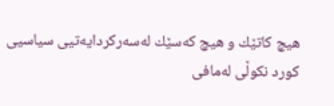هیچ كاتێك و هیچ كه‌سێك له‌سه‌ركردایه‌تیی سیاسیی كورد نكوڵی له‌مافی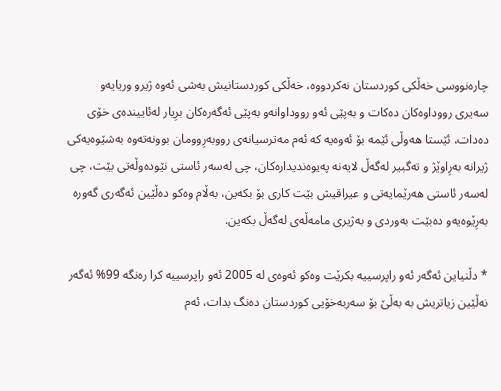چاره‌نووسی خه‌ڵكی كوردستان نه‌كردووه‌، خه‌ڵكی كوردستانیش به‌شی ئه‌وه‌ ژیرو وریایه‌و سه‌یری رووداوه‌كان ده‌كات و به‌پێی ئه‌و رووداوانه‌و به‌پێی ئه‌گه‌ره‌كان برِیار له‌ئایینده‌ی خۆی ده‌دات، ئێستا هه‌وڵی ئێمه‌ بۆ ئه‌وه‌یه‌ كه‌ ئه‌م مه‌ترسیانه‌ی رووبه‌رِوومان بوونه‌ته‌وه‌ به‌شێوه‌یه‌كی ژیرانه‌ به‌رِاوێژ و ته‌گبیر له‌گه‌ڵ لایه‌نه‌ په‌یوه‌ندیداره‌كان، چی له‌سه‌ر ئاستی نێوده‌وڵه‌تی بێت، چی له‌سه‌ر ئاستی هه‌رێمایه‌تی و عیراقیش بێت كاری بۆ بكه‌ین، به‌ڵام وه‌كو ده‌ڵێین ئه‌گه‌ری گه‌وره‌ به‌رِێوه‌یه‌و ده‌بێت به‌وردی و به‌ژیری مامه‌ڵه‌ی له‌گه‌ڵ بكه‌ین.

* دڵنیاین ئه‌گه‌ر ئه‌و راپرسییه‌ بكرێت وه‌كو ئه‌وه‌ی له‌ 2005 ئه‌و راپرسییه‌ كرا ره‌نگه‌ 99% ئه‌گه‌ر نه‌ڵێین زیاتریش به‌ به‌ڵێ بۆ سه‌ربه‌خۆیی كوردستان ده‌نگ بدات، ئه‌م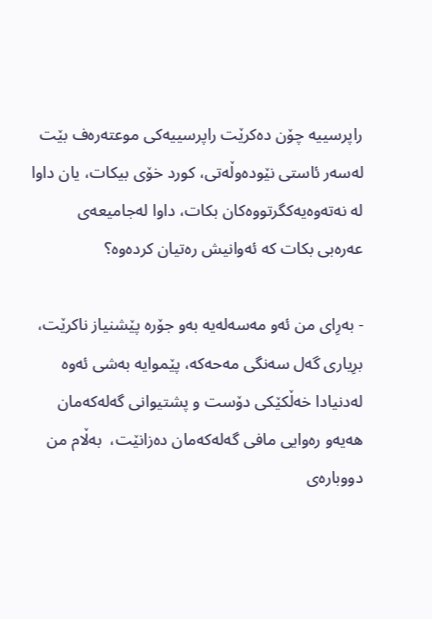راپرسییه‌ چۆن ده‌كرێت راپرسییه‌كی موعته‌ره‌ف بێت له‌سه‌ر ئاستی نێوده‌وڵه‌تی، كورد خۆی بیكات، یان داوا له‌ نه‌ته‌وه‌یه‌كگرتووه‌كان بكات، داوا له‌جامیعه‌ی عه‌ره‌بی بكات كه‌ ئه‌وانیش ره‌تیان كرده‌وه‌؟

- به‌رِای من ئه‌و مه‌سه‌له‌یه‌ به‌و جۆره‌ پێشنیاز ناكرێت، برِیاری گه‌ل سه‌نگی مه‌حه‌كه‌، پێموایه‌ به‌شی ئه‌وه‌ له‌دنیادا خه‌ڵكێكی دۆست و پشتیوانی گه‌له‌كه‌مان هه‌یه‌و ره‌وایی مافی گه‌له‌كه‌مان ده‌زانێت،  به‌ڵام من دووباره‌ی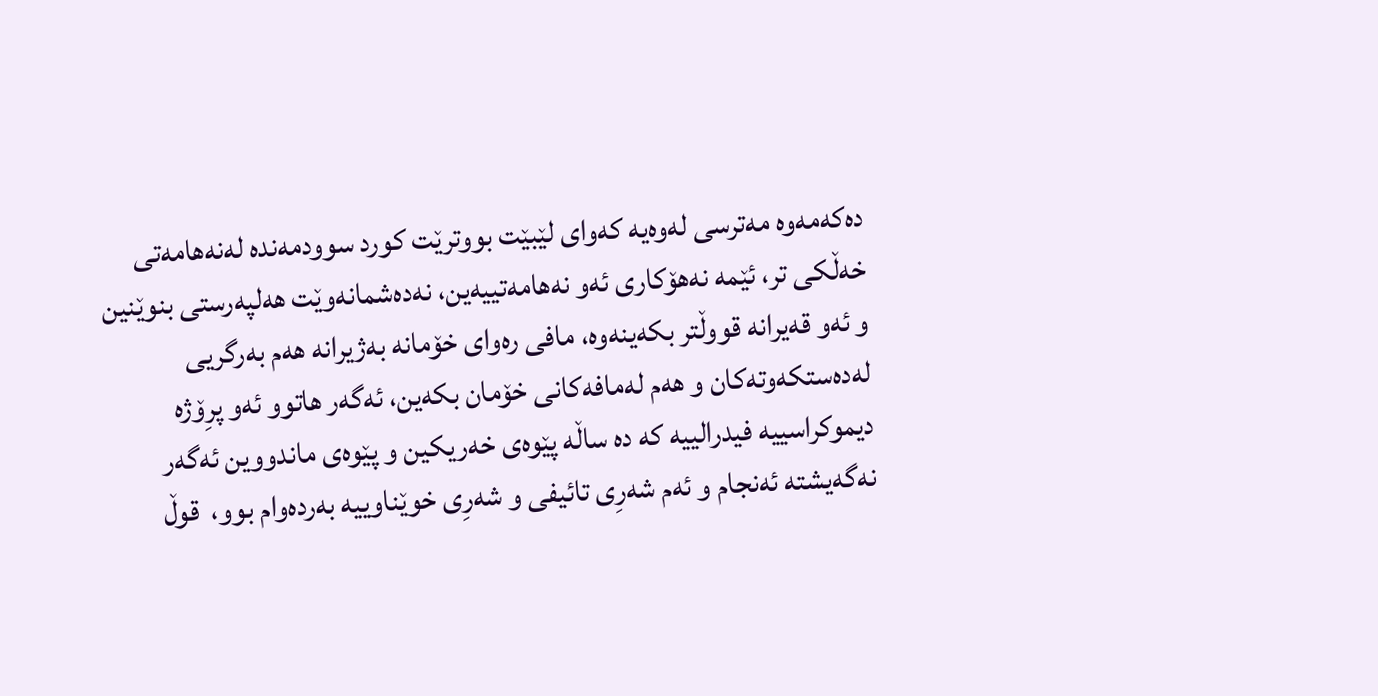ده‌كه‌مه‌وه‌ مه‌ترسی له‌وه‌یه‌ كه‌وای لێبێت بووترێت كورد سوودمه‌نده‌ له‌نه‌هامه‌تی خه‌ڵكی تر، ئێمه‌ نه‌هۆكاری ئه‌و نه‌هامه‌تییه‌ین، نه‌ده‌شمانه‌وێت هه‌لپه‌رستی بنوێنین و ئه‌و قه‌یرانه‌ قووڵتر بكه‌ینه‌وه‌، مافی ره‌وای خۆمانه‌ به‌ژیرانه‌ هه‌م به‌رگریی له‌ده‌ستكه‌وته‌كان و هه‌م له‌مافه‌كانی خۆمان بكه‌ین، ئه‌گه‌ر هاتوو ئه‌و پرِۆژه‌ دیموكراسییه‌ فیدرالییه‌ كه‌ ده‌ ساڵه‌ پێوه‌ی خه‌ریكین و پێوه‌ی ماندووین ئه‌گه‌ر نه‌گه‌یشته‌ ئه‌نجام و ئه‌م شه‌رِی تائیفی و شه‌رِی خوێناوییه‌ به‌رده‌وام بوو،  قوڵ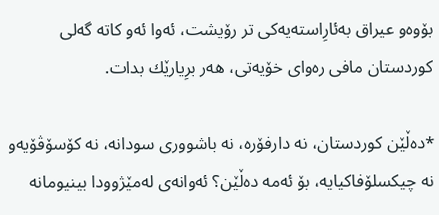بۆوه‌و عیراق به‌ئارِاسته‌یه‌كی تر رۆیشت، ئه‌وا ئه‌و كاته‌ گه‌لی كوردستان مافی ره‌وای خۆیه‌تی، هه‌ر برِیارێك بدات.

*ده‌ڵێن كوردستان، نه‌ دارفۆره‌، نه‌ باشووری سودانه‌، نه‌ كۆسۆڤۆیه‌و نه‌ چیكسلۆفاكیایه‌، بۆ ئه‌مه‌ ده‌ڵێن؟ ئه‌وانه‌ی له‌مێژوودا بینیومانه‌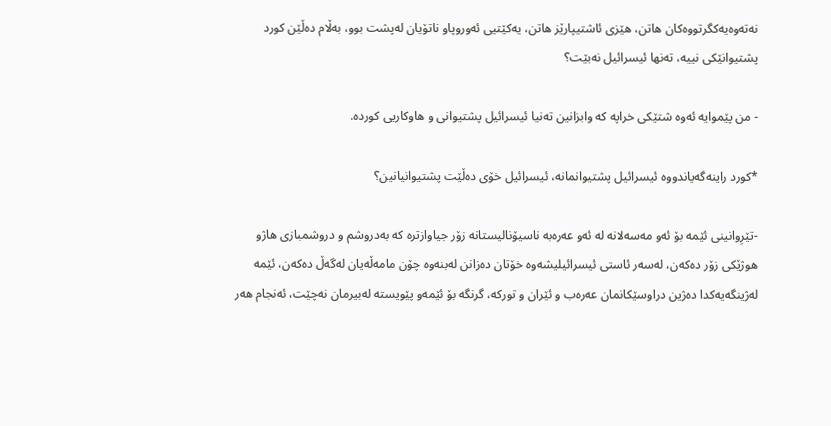نه‌ته‌وه‌یه‌كگرتووه‌كان هاتن، هێزی ئاشتیپارێز هاتن، یه‌كێتیی ئه‌وروپاو ناتۆیان له‌پشت بوو، به‌ڵام ده‌ڵێن كورد پشتیوانێكی نییه‌، ته‌نها ئیسرائیل نه‌بێت؟

- من پێموایه‌ ئه‌وه‌ شتێكی خراپه‌ كه‌ وابزانین ته‌نیا ئیسرائیل پشتیوانی و هاوكاریی كورده‌.

*كورد راینه‌گه‌یاندووه‌ ئیسرائیل پشتیوانمانه‌، ئیسرائیل خۆی ده‌ڵێت پشتیوانیانین؟

-تێرِوانینی ئێمه‌ بۆ ئه‌و مه‌سه‌لانه‌ له‌ ئه‌و عه‌ره‌به‌ ناسیۆنالیستانه‌ زۆر جیاوازتره‌ كه‌ به‌دروشم و دروشمبازی هاژو هوژێكی زۆر ده‌كه‌ن، له‌سه‌ر ئاستی ئیسرائیلیشه‌وه‌ خۆتان ده‌زانن له‌بنه‌وه‌ چۆن مامه‌ڵه‌یان له‌گه‌ڵ ده‌كه‌ن، ئێمه‌ له‌ژینگه‌یه‌كدا ده‌ژین دراوسێكانمان عه‌ره‌ب و ئێران و توركه‌، گرنگه‌ بۆ ئێمه‌و پێویسته‌ له‌بیرمان نه‌چێت، ئه‌نجام هه‌ر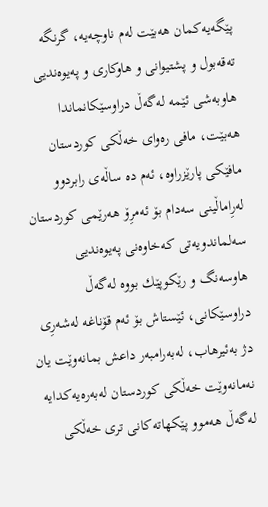پێگه‌یه‌كمان هه‌بێت له‌م ناوچه‌یه‌، گرنگه‌ ته‌قه‌بول و پشتیوانی و هاوكاری و په‌یوه‌ندیی هاوبه‌شی ئێمه‌ له‌گه‌ڵ دراوسێكانماندا هه‌بێت، مافی ره‌وای خه‌ڵكی كوردستان مافێكی پارێزراوه‌، ئه‌م ده‌ ساڵه‌ی رابردوو له‌رِاماڵینی سه‌دام بۆ ئه‌مرِۆ هه‌رێمی كوردستان سه‌لماندویه‌تی كه‌خاوه‌نی په‌یوه‌ندیی هاوسه‌نگ و رێكوپێك بووه‌ له‌گه‌ڵ دراوسێكانی، ئێستاش بۆ ئه‌م قۆناغه‌ له‌شه‌رِی دژ به‌ئیرهاب، له‌به‌رامبه‌ر داعش بمانه‌وێت یان نه‌مانه‌وێت خه‌ڵكی كوردستان له‌به‌ره‌یه‌كدایه‌ له‌گه‌ڵ هه‌موو پێكهاته‌كانی تری خه‌ڵكی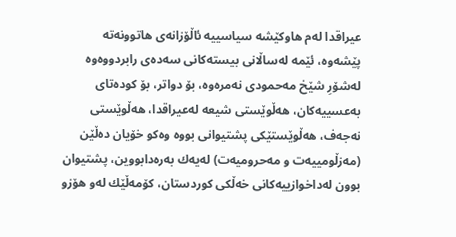عیراقدا له‌م هاوكێشه‌ سیاسییه‌ ئاڵۆزانه‌ی هاتوونه‌ته‌ پێشه‌وه‌، ئێمه‌ له‌ساڵانی بیسته‌كانی سه‌ده‌ی رابردووه‌وه‌ له‌شۆرِ شێخ مه‌حمودی نه‌مره‌وه‌، بۆ دواتر، بۆ كوده‌تای به‌عسییه‌كان، هه‌ڵوێستی شیعه‌ له‌عیراقدا، هه‌ڵوێستی نه‌جه‌ف، هه‌ڵوێستێكی پشتیوانی بووه‌ وه‌كو خۆیان ده‌ڵێن (مه‌زڵومییه‌ت و مه‌حرومیه‌ت) له‌یه‌ك به‌ره‌دابووین، پشتیوان بوون له‌داخوازییه‌كانی خه‌ڵكی كوردستان، كۆمه‌ڵێك له‌و هۆزو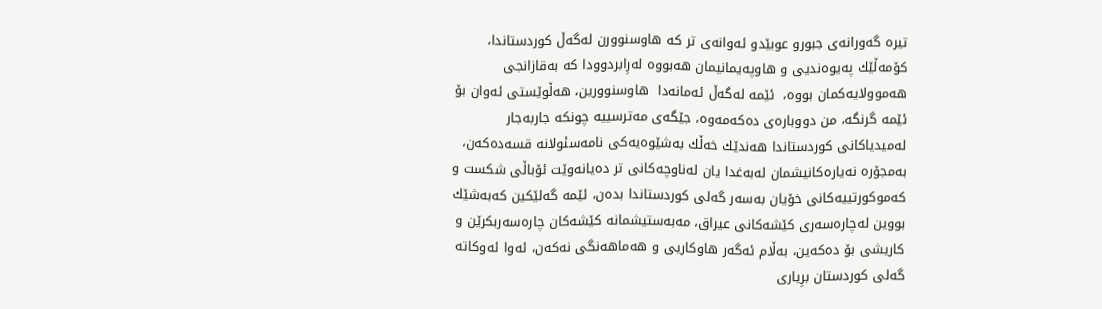تیره‌ گه‌ورانه‌ی جبورو عوبێدو ئه‌وانه‌ی تر كه‌ هاوسنوورن له‌گه‌ڵ كوردستاندا، كۆمه‌ڵێك په‌یوه‌ندیی و هاوپه‌یمانیمان هه‌بووه‌ له‌رِابردوودا كه‌ به‌قازانجی هه‌موولایه‌كمان بووه‌،  ئێمه‌ له‌گه‌ڵ ئه‌مانه‌دا  هاوسنوورین، هه‌ڵوێستی ئه‌وان بۆ ئێمه‌ گرنگه‌، من دووباره‌ی ده‌كه‌مه‌وه‌، جێگه‌ی مه‌ترسییه‌ چونكه‌ جاربه‌جار له‌میدیاكانی كوردستاندا هه‌ندێك خه‌ڵك به‌شێوه‌یه‌كی نامه‌سئولانه‌ قسه‌ده‌كه‌ن، به‌مجۆره‌ نه‌یاره‌كانیشمان له‌به‌غدا یان له‌ناوچه‌كانی تر ده‌یانه‌وێت ئۆباڵی شكست و كه‌موكورتییه‌كانی خۆیان به‌سه‌ر گه‌لی كوردستاندا بده‌ن، ئێمه‌ گه‌لێكین كه‌به‌شێك بووین له‌چاره‌سه‌ری كێشه‌كانی عیراق، مه‌به‌ستیشمانه‌ كێشه‌كان چاره‌سه‌ربكرێن و كاریشی بۆ ده‌كه‌ین، به‌ڵام ئه‌گه‌ر هاوكاریی و هه‌ماهه‌نگی نه‌كه‌ن، ئه‌وا ئه‌وكاته‌ گه‌لی كوردستان برِیاری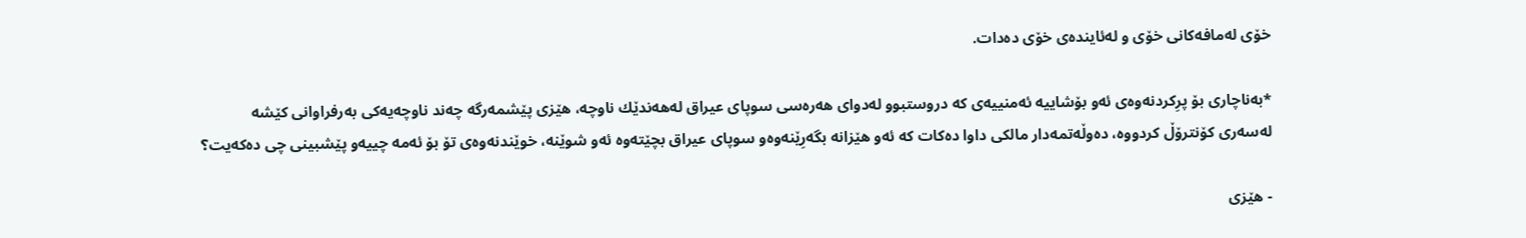خۆی له‌مافه‌كانی خۆی و له‌ئاینده‌ی خۆی ده‌دات.

*به‌ناچاری بۆ پرِكردنه‌وه‌ی ئه‌و بۆشاییه‌ ئه‌منییه‌ی كه‌ دروستبوو له‌دوای هه‌ره‌سی سوپای عیراق له‌هه‌ندێك ناوچه‌، هێزی پێشمه‌رگه‌ چه‌ند ناوچه‌یه‌كی به‌رفراوانی كێشه‌ له‌سه‌ری كۆنترۆڵ كردووه‌، ده‌وڵه‌تمه‌دار مالكی داوا ده‌كات كه‌ ئه‌و هێزانه‌ بگه‌رِێنه‌وه‌و سوپای عیراق بچێته‌وه‌ ئه‌و شوێنه‌، خوێندنه‌وه‌ی تۆ بۆ ئه‌مه‌ چییه‌و پێشبینی چی ده‌كه‌یت؟

- هێزی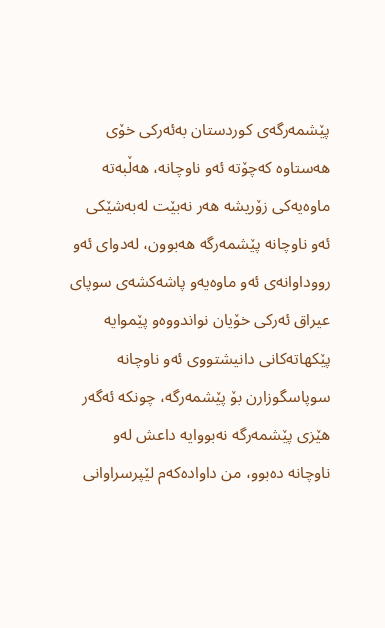پێشمه‌رگه‌ی كوردستان به‌ئه‌ركی خۆی هه‌ستاوه‌ كه‌چۆته‌ ئه‌و ناوچانه‌، هه‌ڵبه‌ته‌ ماوه‌یه‌كی زۆریشه‌ هه‌ر نه‌بێت له‌به‌شێكی ئه‌و ناوچانه‌ پێشمه‌رگه‌ هه‌بوون، له‌دوای ئه‌و رووداوانه‌ی ئه‌و ماوه‌یه‌و پاشه‌كشه‌ی سوپای عیراق ئه‌ركی خۆیان نواندووه‌و پێموایه‌ پێكهاته‌كانی دانیشتووی ئه‌و ناوچانه‌  سوپاسگوزارن بۆ پێشمه‌رگه‌، چونكه‌ ئه‌گه‌ر هێزی پێشمه‌رگه‌ نه‌بووایه‌ داعش له‌و ناوچانه‌ ده‌بوو، من داواده‌كه‌م لێپرسراوانی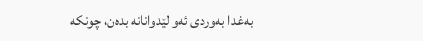به‌غدا به‌وردی ئه‌و لێدوانانه‌ بده‌ن، چونكه‌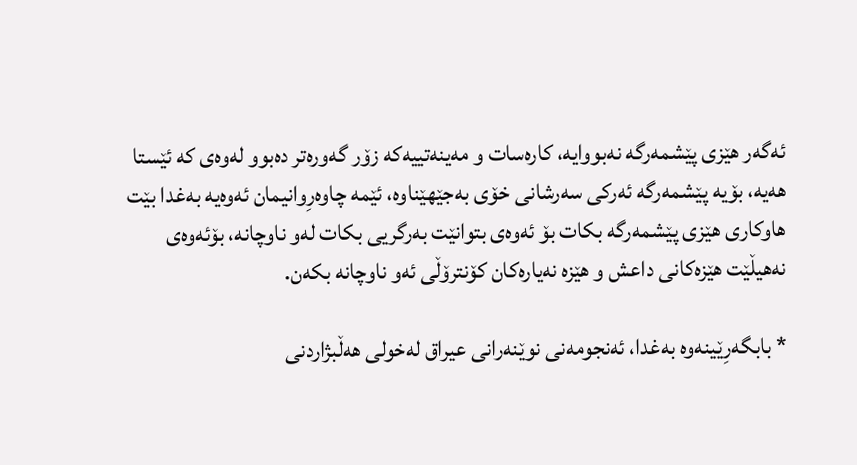ئه‌گه‌ر هێزی پێشمه‌رگه‌ نه‌بووایه‌، كاره‌سات و مه‌ینه‌تییه‌كه‌ زۆر گه‌وره‌تر ده‌بوو له‌وه‌ی كه‌ ئێستا هه‌یه‌، بۆیه‌ پێشمه‌رگه‌ ئه‌ركی سه‌رشانی خۆی به‌جێهێناوه‌، ئێمه‌ چاوه‌رِوانیمان ئه‌وه‌یه‌ به‌غدا بێت هاوكاری هێزی پێشمه‌رگه‌ بكات بۆ ئه‌وه‌ی بتوانێت به‌رگریی بكات له‌و ناوچانه‌، بۆئه‌وه‌ی نه‌هیڵێت هێزه‌كانی داعش و هێزه‌ نه‌یاره‌كان كۆنترۆڵی ئه‌و ناوچانه‌ بكه‌ن.

* بابگه‌رِێینه‌وه‌ به‌غدا، ئه‌نجومه‌نی نوێنه‌رانی عیراق له‌خولی هه‌ڵبژاردنی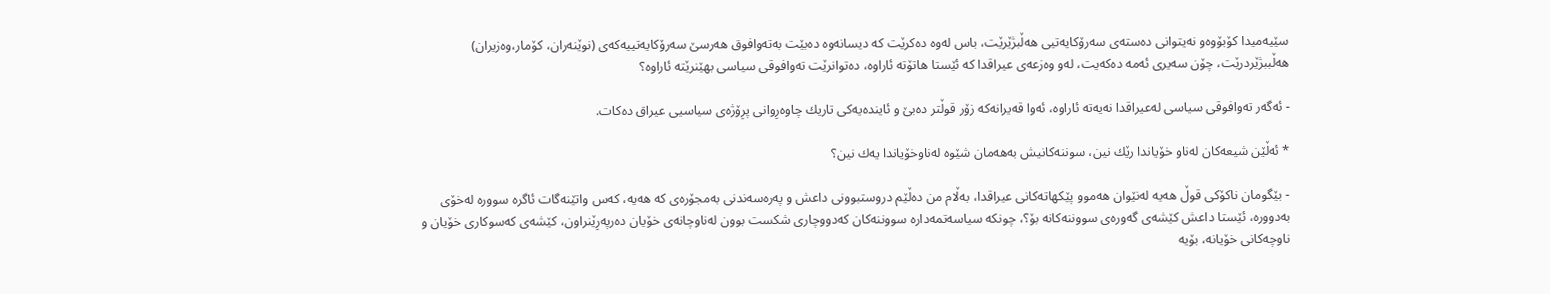سێیه‌میدا كۆبۆوه‌و نه‌یتوانی ده‌سته‌ی سه‌رۆكایه‌تیی هه‌ڵبژێرێت، باس له‌وه‌ ده‌كرێت كه‌ دیسانه‌وه‌ ده‌بێت به‌ته‌وافوق هه‌رسێ سه‌رۆكایه‌تییه‌كه‌ی (نوێنه‌ران، كۆمار،وه‌زیران) هه‌ڵببژێردرێت، چۆن سه‌یری ئه‌مه‌ ده‌كه‌یت، له‌و وه‌زعه‌ی عیراقدا كه‌ ئێستا هاتۆته‌ ئاراوه‌، ده‌توانرێت ته‌وافوقی سیاسی بهێنرێته‌ ئاراوه‌؟

- ئه‌گه‌ر ته‌وافوقی سیاسی له‌عیراقدا نه‌یه‌ته‌ ئاراوه‌، ئه‌وا قه‌یرانه‌كه‌ زۆر قوڵتر ده‌بێ و ئاینده‌یه‌كی تاریك چاوه‌رِوانی پرِۆژه‌ی سیاسیی عیراق ده‌كات.

* ئه‌ڵێن شیعه‌كان له‌ناو خۆیاندا رێك نین، سوننه‌كانیش به‌هه‌مان شێوه‌ له‌ناوخۆیاندا یه‌ك نین؟

- بێگومان ناكۆكی قوڵ هه‌یه‌ له‌نێوان هه‌موو پێكهاته‌كانی عیراقدا، به‌ڵام من ده‌ڵێم دروستبوونی داعش و په‌ره‌سه‌ندنی به‌مجۆره‌ی كه‌ هه‌یه‌، كه‌س واتێنه‌گات ئاگره‌ سووره‌ له‌خۆی به‌دووره‌، ئێستا داعش كێشه‌ی گه‌وره‌ی سووننه‌كانه‌ بۆ؟، چونكه‌ سیاسه‌تمه‌داره‌ سووننه‌كان كه‌دووچاری شكست بوون له‌ناوچانه‌ی خۆیان ده‌رپه‌رِێنراون، كێشه‌ی كه‌سوكاری خۆیان و ناوچه‌كانی خۆیانه‌، بۆیه‌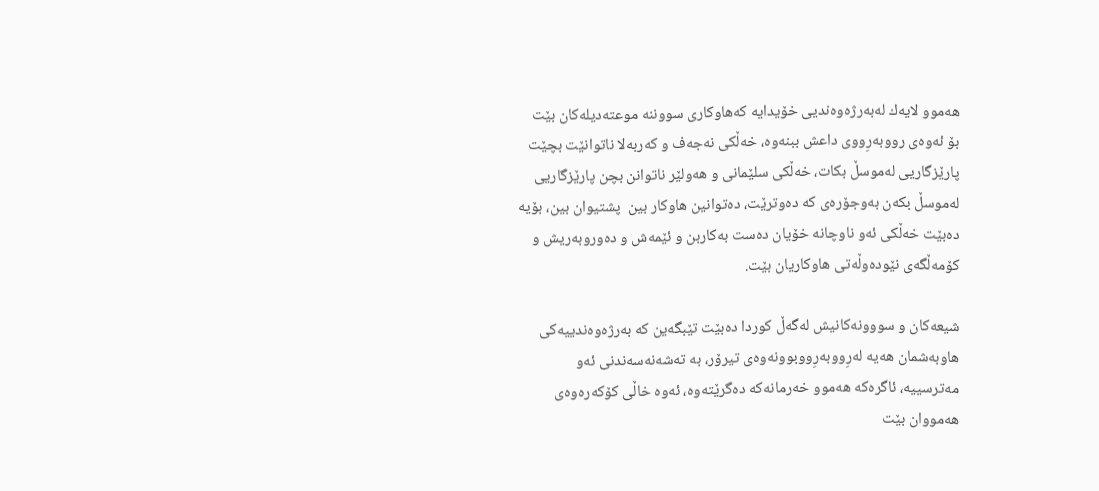هه‌موو لایه‌ك له‌به‌رژه‌وه‌ندیی خۆیدایه‌ كه‌هاوكاری سووننه‌ موعته‌دیله‌كان بێت بۆ ئه‌وه‌ی رووبه‌رِووی داعش ببنه‌وه‌، خه‌ڵكی نه‌جه‌ف و كه‌ربه‌لا ناتوانێت بچێت پارێزگاریی له‌موسڵ بكات، خه‌ڵكی سلێمانی و هه‌ولێر ناتوانن بچن پارێزگاریی له‌موسڵ بكه‌ن به‌وجۆره‌ی كه‌ ده‌وترێت، ده‌توانین هاوكار بین  پشتیوان بین، بۆیه‌ ده‌بێت خه‌ڵكی ئه‌و ناوچانه‌ خۆیان ده‌ست به‌كاربن و ئێمه‌ش و ده‌وروبه‌ریش و كۆمه‌ڵگه‌ی نێوده‌وڵه‌تی هاوكاریان بێت.

شیعه‌كان و سووونه‌كانیش له‌گه‌ڵ كوردا ده‌بێت تێبگه‌ین كه‌ به‌رژه‌وه‌ندییه‌كی هاوبه‌شمان هه‌یه‌ له‌رِووبه‌رِووبوونه‌وه‌ی تیرۆر، به‌ ته‌شه‌نه‌سه‌ندنی ئه‌و مه‌ترسییه‌، ئاگره‌كه‌ هه‌موو خه‌رمانه‌كه‌ ده‌گرێته‌وه‌، ئه‌وه‌ خاڵی كۆكه‌ره‌وه‌ی هه‌مووان بێت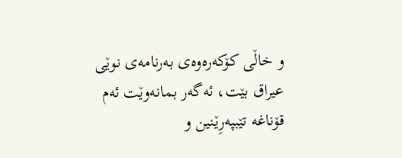و خاڵی كۆكه‌ره‌وه‌ی به‌رنامه‌ی نوێی عیراق بێت، ئه‌گه‌ر بمانه‌وێت ئه‌م قۆناغه‌ تێبپه‌رِێنین و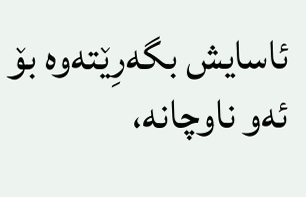ئاسایش بگه‌رِێته‌وه‌ بۆ ئه‌و ناوچانه‌،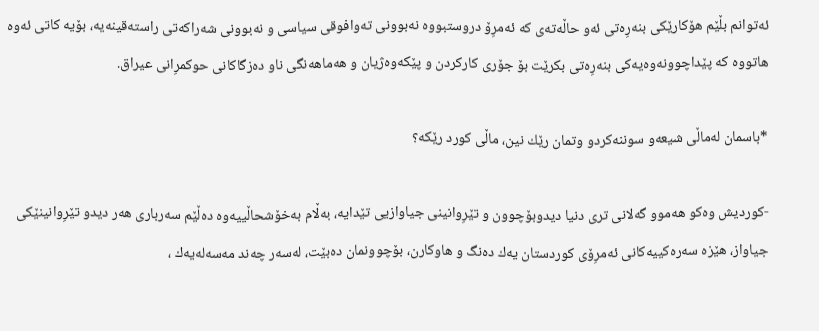ئه‌توانم بڵێم هۆكارێكی بنه‌رِه‌تی ئه‌و حاڵه‌ته‌ی كه‌ ئه‌مرِۆ دروستبووه‌ نه‌بوونی ته‌وافوقی سیاسی و نه‌بوونی شه‌راكه‌تی راسته‌قینه‌یه‌، بۆیه‌ كاتی ئه‌وه‌ هاتووه‌ كه‌ پێداچوونه‌وه‌یه‌كی بنه‌رِه‌تی بكرێت بۆ جۆری كاركردن و پێكه‌وه‌ژیان و هه‌ماهه‌نگی ناو ده‌زگاكانی حوكمرِانی عیراق.

*باسمان له‌ماڵی شیعه‌و سوننه‌كردو وتمان رێك نین، ماڵی كورد رێكه‌؟

-كوردیش وه‌كو هه‌موو گه‌لانی تری دنیا دیدوبۆچوون و تێرِوانینی جیاوازیی تێدایه‌، به‌ڵام به‌خۆشحاڵییه‌وه‌ ده‌ڵێم سه‌رباری هه‌ر دیدو تێرِوانینێكی جیاواز، هێزه‌ سه‌ره‌كییه‌كانی ئه‌مرِۆی كوردستان یه‌ك ده‌نگ و هاوكارن، بۆچوونمان ده‌بێت، له‌سه‌ر چه‌ند مه‌سه‌له‌یه‌ك ،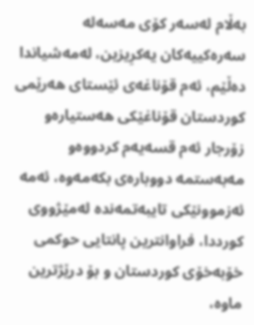به‌ڵام له‌سه‌ر كۆی مه‌سه‌له‌ سه‌ره‌كییه‌كان یه‌كرِیزین، له‌مه‌شیاندا ده‌ڵێم، ئه‌م قۆناغه‌ی ئێستای هه‌رێمی كوردستان قۆناغێكی هه‌ستیاره‌و زۆرجار ئه‌م قسه‌یه‌م كردووه‌و مه‌به‌ستمه‌ دووباره‌ی بكه‌مه‌وه‌، ئه‌مه‌ ئه‌زموونێكی تایبه‌تمه‌نده‌ له‌مێژووی كورددا، فراوانترین پانتایی حوكمی خۆبه‌خۆی كوردستان و بۆ درێژترین ماوه‌،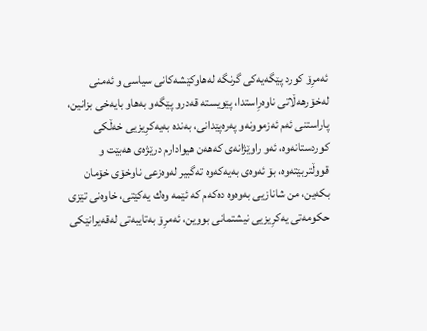ئه‌مرِۆ كورد پێگه‌یه‌كی گرنگه‌ له‌هاوكێشه‌كانی سیاسی و ئه‌منی له‌خۆرهه‌ڵاتی ناوه‌رِاستدا، پێویسته‌ قه‌درو پێگه‌و به‌هاو بایه‌خی بزانین، پاراستنی ئه‌م ئه‌زموونه‌و په‌ره‌پێدانی، به‌نده‌ به‌یه‌كرِیزیی خه‌ڵكی كوردستانه‌وه‌، ئه‌و راوێژانه‌ی كه‌هه‌ن هیوادارم درێژه‌ی هه‌بێت و قووڵتربێته‌وه‌، بۆ ئه‌وه‌ی به‌یه‌كه‌وه‌ ته‌گبیر له‌وه‌زعی ناوخۆی خۆمان بكه‌ین، من شانازیی به‌وه‌وه‌ ده‌كه‌م كه‌ ئێمه‌ وه‌ك یه‌كێتی، خاوه‌نی تێزی حكومه‌تی یه‌كرِیزیی نیشتمانی بووین، ئه‌مرِۆ به‌تایبه‌تی له‌قه‌یرانێكی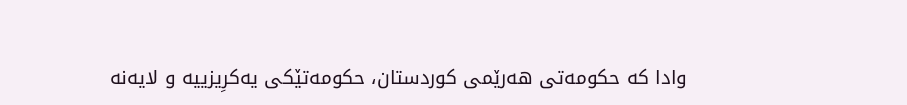وادا كه‌ حكومه‌تی هه‌رێمی كوردستان، حكومه‌تێكی یه‌كرِیزییه‌ و لایه‌نه‌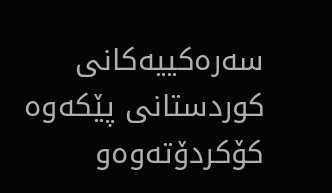سه‌ره‌كییه‌كانی  كوردستانی پێكه‌وه‌ كۆكردۆته‌وه‌و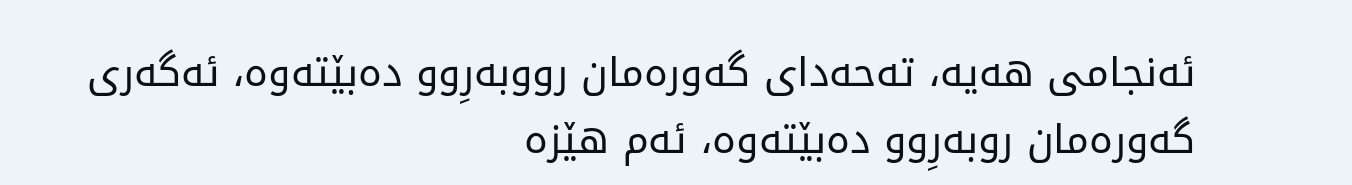ئه‌نجامی هه‌یه‌، ته‌حه‌دای گه‌وره‌مان رووبه‌رِوو ده‌بێته‌وه‌، ئه‌گه‌ری گه‌وره‌مان روبه‌رِوو ده‌بێته‌وه‌، ئه‌م هێزه‌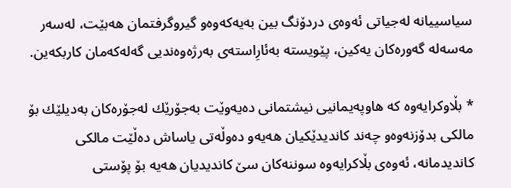سیاسییانه‌ له‌جیاتی ئه‌وه‌ی دردۆنگ بین به‌یه‌كه‌وه‌و گیروگرفتمان هه‌بێت، له‌سه‌ر مه‌سه‌له‌ گه‌وره‌كان یه‌كین، پێویسته‌ به‌ئارِاسته‌ی به‌رژه‌وه‌ندیی گه‌له‌كه‌مان كاربكه‌ین.

* بڵاوكرایه‌وه‌ كه‌ هاوپه‌یمانیی نیشتمانی ده‌یه‌وێت به‌جۆرێك له‌جۆره‌كان به‌دیلێك بۆ مالكی بدۆزنه‌وه‌و چه‌ند كاندیدێكیان هه‌یه‌و ده‌وڵه‌تی یاساش ده‌ڵێت مالكی كاندیدمانه‌، ئه‌وه‌ی بڵاكرایه‌وه‌ سوننه‌كان سێ كاندیدیان هه‌یه‌ بۆ پۆستی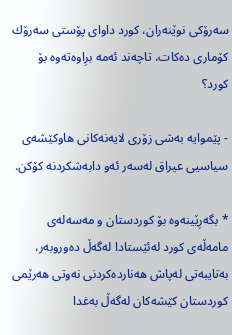سه‌رۆكی نوێنه‌ران، كورد داوای پۆستی سه‌رۆك كۆماری ده‌كات، تاچه‌ند ئه‌مه‌ برِاوه‌ته‌وه‌ بۆ كورد؟

- پێموایه‌ به‌شی زۆری لایه‌نه‌كانی هاوكێشه‌ی سیاسیی عیراق له‌سه‌ر ئه‌و دابه‌شكردنه‌ كۆكن.

* بگه‌رِێینه‌وه‌ بۆ كوردستان و مه‌سه‌له‌ی مامه‌ڵه‌ی كورد له‌ئێستادا له‌گه‌ڵ ده‌وروبه‌ر، به‌تایبه‌تی له‌پاش هه‌نارده‌كردنی نه‌وتی هه‌رێمی كوردستان كێشه‌كان له‌گه‌ڵ به‌غدا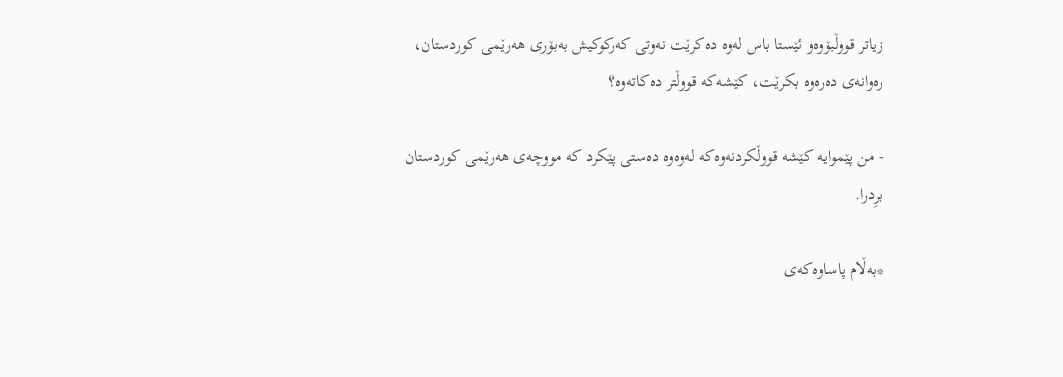زیاتر قووڵبۆوه‌و ئێستا باس له‌وه‌ ده‌كرێت نه‌وتی كه‌ركوكیش به‌بۆری هه‌رێمی كوردستان، ره‌وانه‌ی ده‌ره‌وه‌ بكرێت، كێشه‌كه‌ قووڵتر ده‌كاته‌وه‌؟

- من پێموایه‌ كێشه‌ قووڵكردنه‌وه‌كه‌ له‌وه‌وه‌ ده‌ستی پێكرد كه‌ مووچه‌ی هه‌رێمی كوردستان برِدرا.

*به‌ڵام پاساوه‌كه‌ی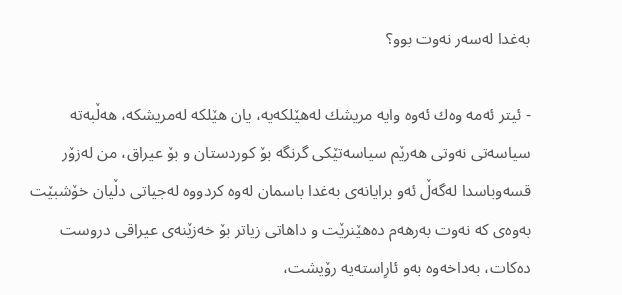به‌غدا له‌سه‌ر نه‌وت بوو؟

- ئیتر ئه‌مه‌ وه‌ك ئه‌وه‌ وایه‌ مریشك له‌هێلكه‌یه‌، یان هێلكه‌ له‌مریشكه‌، هه‌ڵبه‌ته‌ سیاسه‌تی نه‌وتی هه‌رێم سیاسه‌تێكی گرنگه‌ بۆ كوردستان و بۆ عیراق، من له‌زۆر قسه‌وباسدا له‌گه‌ڵ ئه‌و برایانه‌ی به‌غدا باسمان له‌وه‌ كردووه‌ له‌جیاتی دڵیان خۆشبێت به‌وه‌ی كه‌ نه‌وت به‌رهه‌م ده‌هێنرێت و داهاتی زیاتر بۆ خه‌زێنه‌ی عیراقی دروست ده‌كات، به‌داخه‌وه‌ به‌و ئارِاسته‌یه‌ رۆیشت،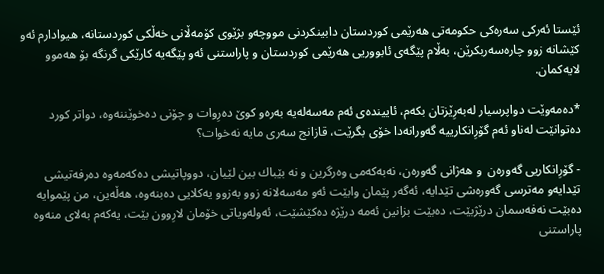ئێستا ئه‌ركی سه‌ره‌كی حكومه‌تی هه‌رێمی كوردستان دابینكردنی مووچه‌و بژێوی كۆمه‌ڵانی خه‌ڵكی كوردستانه‌، هیوادارم ئه‌و كێشانه‌ زوو چاره‌سه‌ربكرێن، به‌ڵام پێگه‌ی ئابووریی هه‌رێمی كوردستان و پاراستنی ئه‌و پێگه‌یه‌ كارێكی گرنگه‌ بۆ هه‌موو لایه‌كمان.

*ده‌مه‌وێت دواپرسیار له‌به‌رِێزتان بكه‌م، ئایینده‌ی ئه‌م مه‌سه‌له‌یه‌ به‌ره‌و كوێ ده‌رِوات و چۆنی ده‌خوێننه‌وه‌، دواتر كورد ده‌توانێت له‌ناو ئه‌م گۆرِانكارییه‌ گه‌ورانه‌دا خۆی بگرێت، قازانج سه‌ری مایه‌ نه‌خوات؟

- گۆرِانكاریی گه‌وره‌ن  و هه‌ژانی گه‌وره‌ن، نه‌به‌كه‌می وه‌رگرین و نه‌ بێباك بین لێیان، دووپاتیشی ده‌كه‌مه‌وه‌ ده‌رفه‌تیشی تێدایه‌و مه‌ترسی گه‌وره‌شی تێدایه‌، ئه‌گه‌ر پێمان وابێت ئه‌و مه‌سه‌لانه‌ زوو به‌زوو یه‌كلایی ده‌بنه‌وه‌، هه‌ڵه‌ین، من پێموایه‌ ده‌بێت نه‌فه‌سمان درێژبێت، ده‌بێت بزانین ئه‌مه‌ درێژه‌ ده‌كێشێت، ئه‌وله‌ویاتی خۆمان لارِوون بێت، یه‌كه‌م به‌لای منه‌وه‌ پاراستنی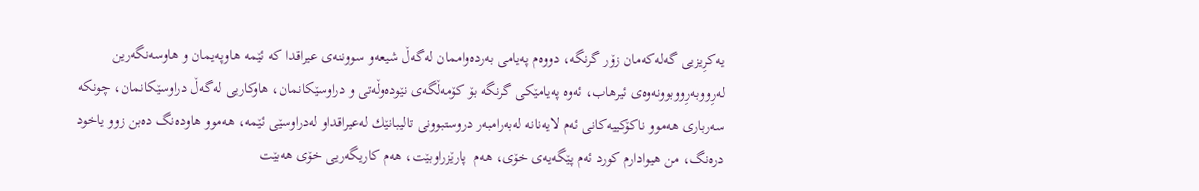یه‌كرِیزیی گه‌له‌كه‌مان زۆر گرنگه‌، دووه‌م په‌یامی به‌رده‌واممان له‌گه‌ڵ شیعه‌و سووننه‌ی عیراقدا كه‌ ئێمه‌ هاوپه‌یمان و هاوسه‌نگه‌رین له‌رِووبه‌رِووبوونه‌وه‌ی ئیرهاب، ئه‌وه‌ په‌یامێكی گرنگه‌ بۆ كۆمه‌ڵگه‌ی نێوده‌وڵه‌تی و دراوسێكانمان، هاوكاریی له‌گه‌ڵ دراوسێكانمان، چونكه‌ سه‌رباری هه‌موو ناكۆكییه‌كانی ئه‌م لایه‌نانه‌ له‌به‌رامبه‌ر دروستبوونی تالیبانێك له‌عیراقداو له‌دراوسێی ئێمه‌، هه‌موو هاوده‌نگ ده‌بن زوو یاخود دره‌نگ، من هیوادارم كورد ئه‌م پێگه‌یه‌ی خۆی، هه‌م  پارێزراوبێت، هه‌م كاریگه‌ریی خۆی هه‌بێت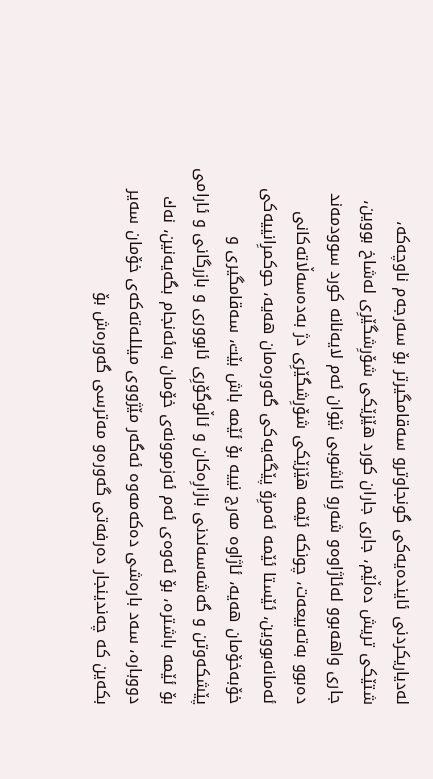له‌دیاریكردنی ئاینده‌یه‌كی گونجاوترو سه‌قامگیرتر بۆ سه‌رجه‌م ناوچه‌كه‌، شتێكی تریش ده‌ڵێم، جاری جاران كورد هێزێكی شۆرِشگێرِی له‌شاخ بووین، جاری واهه‌بوو له‌ئاژاوه‌و شه‌رِو ئاشوبی نێوان ئه‌م لایه‌نانه‌ كورد سوودمه‌ند ده‌بوو به‌ته‌بیعه‌ت، چونكه‌ ئێمه‌ هێزێكی شۆرِشگێرِی دژ به‌ده‌سه‌ڵاته‌كانی ئه‌مانه‌بووین، ئێستا ئێمه‌ ئه‌مرِۆ پێگه‌یه‌كی گه‌وره‌مان هه‌یه‌، حوكمرِانییه‌كی خۆبه‌خۆمان هه‌یه‌، ئاژاوه‌ مه‌رج نییه‌ بۆ ئێمه‌ باش بێت، سه‌قامگیری و پێشكه‌وتن و گه‌شه‌سه‌ندنی بازارِه‌كان و ئاڵوگۆرِی ئابووری و بازرگانی و ئارامی بۆ ئێمه‌ باشتره‌، بۆ ئه‌وه‌ی ئه‌م ئه‌زموونه‌ی خۆمان به‌ئه‌نجام بگه‌یه‌نین، نه‌ك دووباره‌، سه‌د باره‌شی ده‌كه‌مه‌وه‌ ئه‌گه‌ر مێژووی میللـه‌ته‌كه‌ی خۆمان سه‌یر بكه‌ین كه‌ چه‌ندینجار ده‌رفه‌تی گه‌وره‌و مه‌ترسی گه‌وره‌ش بۆ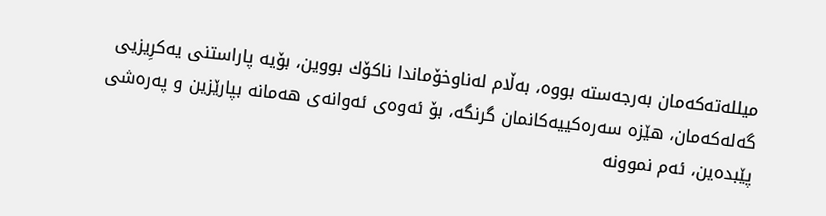میلله‌ته‌كه‌مان به‌رجه‌سته‌ بووه‌، به‌ڵام له‌ناوخۆماندا ناكۆك بووین، بۆیه‌ پاراستنی یه‌كرِیزیی گه‌له‌كه‌مان، هێزه‌ سه‌ره‌كییه‌كانمان گرنگه‌، بۆ ئه‌وه‌ی ئه‌وانه‌ی هه‌مانه‌ بپارێزین و په‌ره‌شی پێبده‌ین، ئه‌م نموونه‌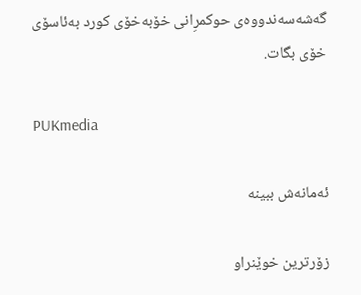گه‌شه‌سه‌ندووه‌ی حوكمرِانی خۆبه‌خۆی كورد به‌ئاسۆی خۆی بگات.

PUKmedia

ئەمانەش ببینە

زۆرترین خوێنراو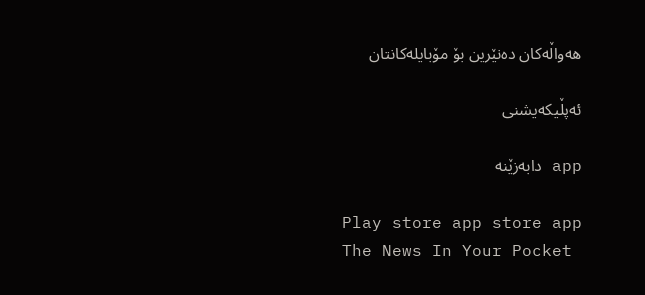هەواڵەکان دەنێرین بۆ مۆبایلەکانتان

ئەپڵیکەیشنی

app دابەزێنە

Play store app store app
The News In Your Pocket